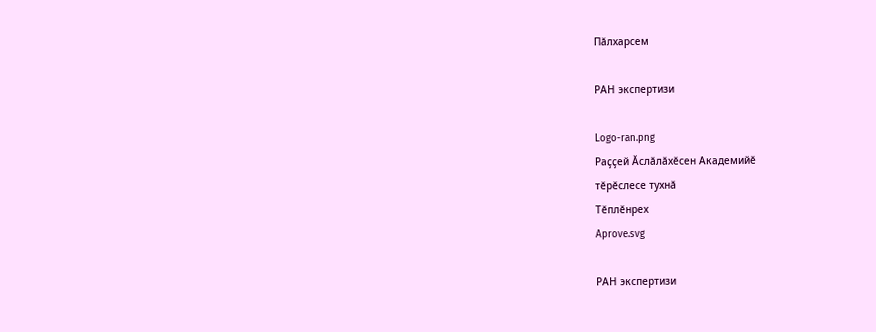Пӑлхарсем

РАН экспертизи

Logo-ran.png
Раҫҫей Ӑслӑлӑхӗсен Академийӗ
тӗрӗслесе тухнӑ
Тӗплӗнрех
Aprove.svg

РАН экспертизи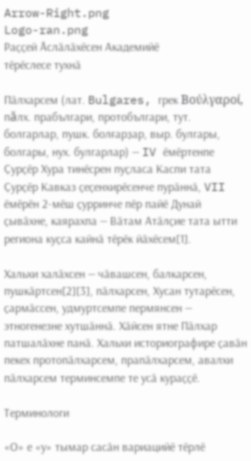Arrow-Right.png
Logo-ran.png
Раҫҫей Ӑслӑлӑхӗсен Академийӗ
тӗрӗслесе тухнӑ

Пӑлхарсем (лат. Bulgares, грек Βoύλγαρoί, пăлх. прабългари, протобългари, тут. болгарлар, пушк. болғарҙар, выр. булгары, болгары, нух. булгарлар) — IV ӗмӗртенпе Ҫурҫӗр Хура тинӗсрен пуҫласа Каспи тата Ҫурҫӗр Кавказ ҫеҫенхирӗсенче пурӑннӑ, VII ӗмӗрӗн 2-мӗш ҫурринче пӗр пайӗ Дунай ҫывӑхне, каярахпа — Вӑтам Атӑлҫие тата ытти региона куҫса кайнӑ тӗрӗк йӑхӗсем[1].

Хальхи халӑхсен — чӑвашсен, балкарсен, пушкӑртсен[2][3], пӑлхарсен, Хусан тутарӗсен, ҫармӑссен, удмуртсемпе пермянсен — этногенезне хутшӑннӑ. Хӑйсен ятне Пӑлхар патшалӑхне панӑ. Хальхи историографире ҫавӑн пекех протопӑлхарсем, прапӑлхарсем, авалхи пӑлхарсем терминсемпе те усӑ кураҫҫӗ.

Терминологи

«О» е «у» тымар сасӑн вариацийӗ тӗрлӗ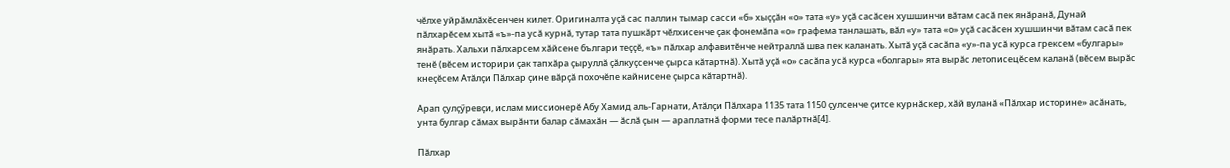чӗлхе уйрӑмлӑхӗсенчен килет. Оригиналта уҫӑ сас паллин тымар сасси «б» хыҫҫӑн «о» тата «у» уҫӑ сасӑсен хушшинчи вӑтам сасӑ пек янӑранӑ, Дунай пӑлхарӗсем хытӑ «ъ»-па усӑ курнӑ, тутар тата пушкӑрт чӗлхисенче ҫак фонемӑпа «о» графема танлашать, вӑл «у» тата «о» уҫӑ сасӑсен хушшинчи вӑтам сасӑ пек янӑрать. Хальхи пӑлхарсем хӑйсене българи теҫҫӗ, «ъ» пӑлхар алфавитӗнче нейтраллӑ шва пек каланать. Хытӑ уҫӑ сасӑпа «у»-па усӑ курса грексем «булгары» тенӗ (вӗсем историри ҫак тапхӑра ҫыруллӑ ҫӑлкуҫсенче ҫырса кӑтартнӑ). Хытӑ уҫӑ «о» сасӑпа усӑ курса «болгары» ята вырӑс летописецӗсем каланӑ (вӗсем вырӑс кнеҫӗсем Атӑлҫи Пӑлхар ҫине вӑрҫӑ похочӗпе кайнисене ҫырса кӑтартнӑ).

Арап ҫулҫӳревҫи, ислам миссионерӗ Абу Хамид аль-Гарнати, Атӑлҫи Пӑлхара 1135 тата 1150 ҫулсенче ҫитсе курнӑскер, хӑй вуланӑ «Пӑлхар историне» асӑнать, унта булгар сӑмах вырӑнти балар сӑмахӑн — ӑслӑ ҫын — араплатнӑ форми тесе палӑртнӑ[4].

Пӑлхар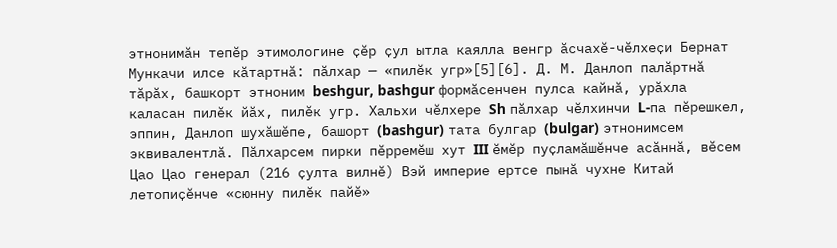этнонимӑн тепӗр этимологине ҫӗр ҫул ытла каялла венгр ӑсчахӗ-чӗлхеҫи Бернат Мункачи илсе кӑтартнӑ: пӑлхар — «пилӗк угр»[5][6]. Д. М. Данлоп палӑртнӑ тӑрӑх, башкорт этноним beshgur, bashgur формӑсенчен пулса кайнӑ, урӑхла каласан пилӗк йӑх, пилӗк угр. Хальхи чӗлхере Sh пӑлхар чӗлхинчи L-па пӗрешкел, эппин, Данлоп шухӑшӗпе, башорт (bashgur) тата булгар (bulgar) этнонимсем эквивалентлӑ. Пӑлхарсем пирки пӗрремӗш хут III ӗмӗр пуҫламӑшӗнче асӑннӑ, вӗсем Цао Цао генерал (216 ҫулта вилнӗ) Вэй империе ертсе пынӑ чухне Китай летопиҫӗнче «сюнну пилӗк пайӗ»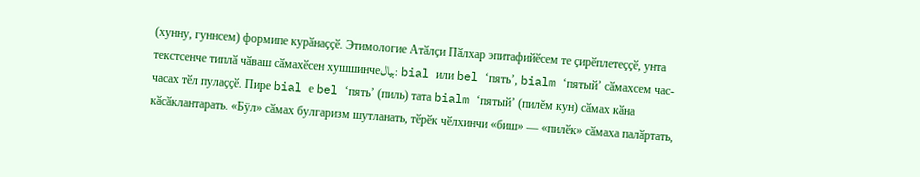(хунну, гуннсем) формипе курӑнаҫҫӗ. Этимологие Атӑлҫи Пӑлхар эпитафийӗсем те ҫирӗплетеҫҫӗ, унта текстсенче типлӑ чӑваш сӑмахӗсен хушшинчеبيال: bial или bel ‘пять’, bialm ‘пятый’ сӑмахсем час-часах тӗл пулаҫҫӗ. Пире bial е bel ‘пять’ (пиль) тата bialm ‘пятый’ (пилĕм кун) сӑмах кӑна кӑсӑклантарать. «Бÿл» сӑмах булгаризм шутланать, тӗрӗк чӗлхинчи «биш» — «пилӗк» сӑмаха палӑртать,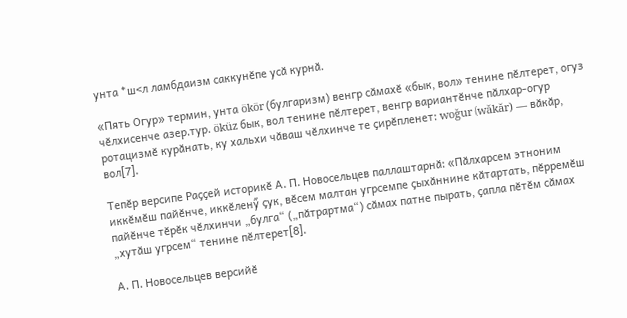унта *ш<л ламбдаизм саккунӗпе усӑ курнӑ.

«Пять Огур» термин, унта ökör (булгаризм) венгр сӑмахӗ «бык, вол» тенине пӗлтерет, огуз чӗлхисенче азер.тур. öküz бык, вол тенине пӗлтерет, венгр вариантӗнче пӑлхар-огур ротацизмӗ курӑнать, ку хальхи чӑваш чӗлхинче те ҫирӗпленет: woğur (wăkăr) — вӑкӑр, вол[7].

Тепӗр версипе Раҫҫей историкӗ А. П. Новосельцев паллаштарнӑ: «Пӑлхарсем этноним иккӗмӗш пайӗнче, иккӗленӳ ҫук, вӗсем малтан угрсемпе ҫыхӑннине кӑтартать, пӗрремӗш пайӗнче тӗрӗк чӗлхинчи „булга“ („пӑтрартма“) сӑмах патне пырать, ҫапла пӗтӗм сӑмах „хутӑш угрсем“ тенине пӗлтерет[8].

А. П. Новосельцев версийӗ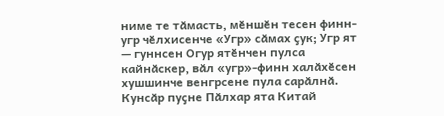ниме те тӑмасть, мӗншӗн тесен финн-угр чӗлхисенче «Угр» сӑмах ҫук; Угр ят — гуннсен Огур ятӗнчен пулса кайнӑскер, вӑл «угр»-финн халӑхӗсен хушшинче венгрсене пула сарӑлнӑ. Кунсӑр пуҫне Пӑлхар ята Китай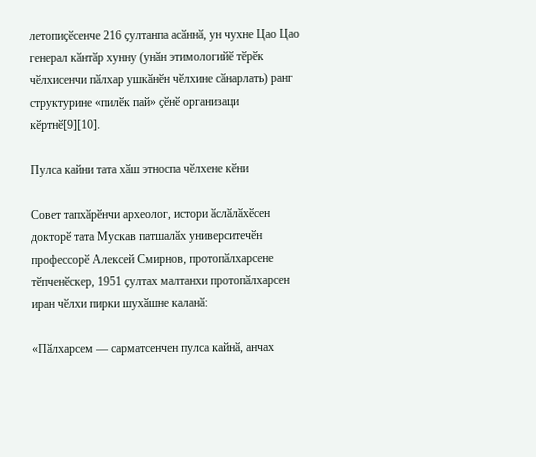летопиҫӗсенче 216 ҫултанпа асӑннӑ, ун чухне Цао Цао генерал кӑнтӑр хунну (унӑн этимологийӗ тӗрӗк чӗлхисенчи пӑлхар ушкӑнӗн чӗлхине сӑнарлать) ранг структурине «пилӗк пай» ҫӗнӗ организаци кӗртнӗ[9][10].

Пулса кайни тата хӑш этноспа чӗлхене кӗни

Совет тапхӑрӗнчи археолог, истори ӑслӑлӑхӗсен докторӗ тата Мускав патшалӑх университечӗн профессорӗ Алексей Смирнов, протопӑлхарсене тӗпченӗскер, 1951 ҫултах малтанхи протопӑлхарсен иран чӗлхи пирки шухӑшне каланӑ:

«Пӑлхарсем — сарматсенчен пулса кайнӑ, анчах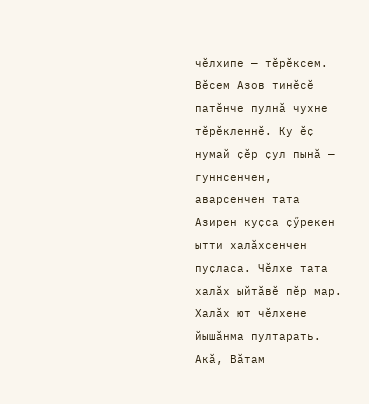чӗлхипе — тӗрӗксем. Вӗсем Азов тинӗсӗ патӗнче пулнӑ чухне тӗрӗкленнӗ. Ку ӗҫ нумай ҫӗр ҫул пынӑ — гуннсенчен, аварсенчен тата Азирен куҫса ҫӳрекен ытти халӑхсенчен пуҫласа. Чӗлхе тата халӑх ыйтӑвӗ пӗр мар. Халӑх ют чӗлхене йышӑнма пултарать. Акӑ, Вӑтам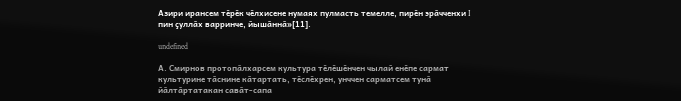Азири ирансем тӗрӗк чӗлхисене нумаях пулмасть темелле, пирӗн эрӑчченхи I пин ҫуллӑх варринче, йышӑннӑ»[11].

undefined

А. Смирнов протопӑлхарсем культура тӗлӗшӗнчен чылай енӗпе сармат культурине тӑснине кӑтартать, тӗслӗхрен, унччен сарматсем тунӑ йӑлтӑртатакан савӑт-сапа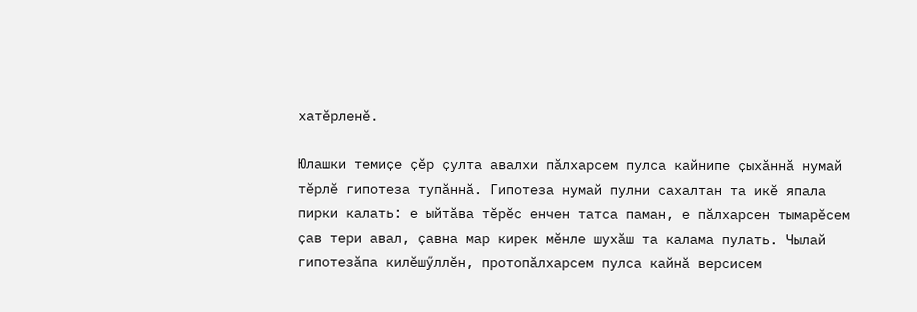хатӗрленӗ.

Юлашки темиҫе ҫӗр ҫулта авалхи пӑлхарсем пулса кайнипе ҫыхӑннӑ нумай тӗрлӗ гипотеза тупӑннӑ. Гипотеза нумай пулни сахалтан та икӗ япала пирки калать: е ыйтӑва тӗрӗс енчен татса паман, е пӑлхарсен тымарӗсем ҫав тери авал, ҫавна мар кирек мӗнле шухӑш та калама пулать. Чылай гипотезӑпа килӗшӳллӗн, протопӑлхарсем пулса кайнӑ версисем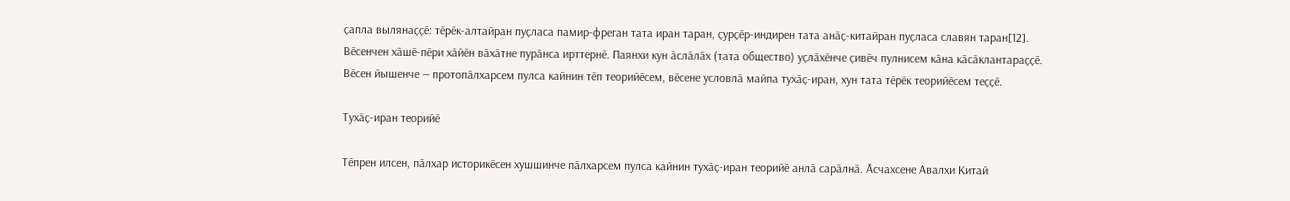ҫапла вылянаҫҫӗ: тӗрӗк-алтайран пуҫласа памир-фреган тата иран таран, ҫурҫӗр-индирен тата анӑҫ-китайран пуҫласа славян таран[12]. Вӗсенчен хӑшӗ-пӗри хӑйӗн вӑхӑтне пурӑнса ирттернӗ. Паянхи кун ӑслӑлӑх (тата общество) уҫлӑхӗнче ҫивӗч пулнисем кӑна кӑсӑклантараҫҫӗ. Вӗсен йышенче — протопӑлхарсем пулса кайнин тӗп теорийӗсем, вӗсене условлӑ майпа тухӑҫ-иран, хун тата тӗрӗк теорийӗсем теҫҫӗ.

Тухӑҫ-иран теорийӗ

Тӗпрен илсен, пӑлхар историкӗсен хушшинче пӑлхарсем пулса кайнин тухӑҫ-иран теорийӗ анлӑ сарӑлнӑ. Ӑсчахсене Авалхи Китай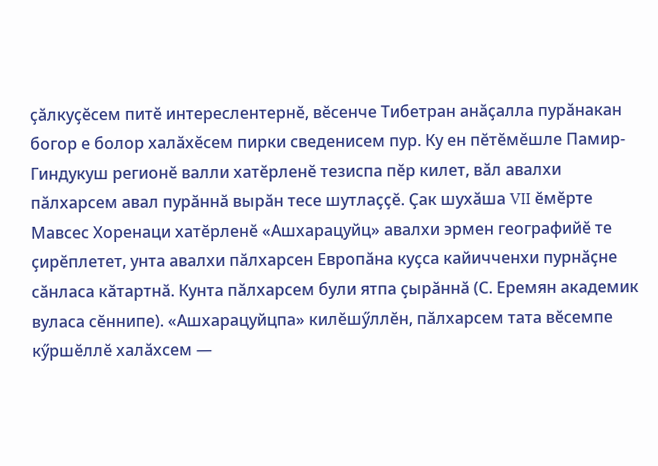ҫӑлкуҫӗсем питӗ интереслентернӗ, вӗсенче Тибетран анӑҫалла пурӑнакан богор е болор халӑхӗсем пирки сведенисем пур. Ку ен пӗтӗмӗшле Памир-Гиндукуш регионӗ валли хатӗрленӗ тезиспа пӗр килет, вӑл авалхи пӑлхарсем авал пурӑннӑ вырӑн тесе шутлаҫҫӗ. Ҫак шухӑша VII ӗмӗрте Мавсес Хоренаци хатӗрленӗ «Ашхарацуйц» авалхи эрмен географийӗ те ҫирӗплетет, унта авалхи пӑлхарсен Европӑна куҫса кайичченхи пурнӑҫне сӑнласа кӑтартнӑ. Кунта пӑлхарсем були ятпа ҫырӑннӑ (С. Еремян академик вуласа сӗннипе). «Ашхарацуйцпа» килӗшӳллӗн, пӑлхарсем тата вӗсемпе кӳршӗллӗ халӑхсем —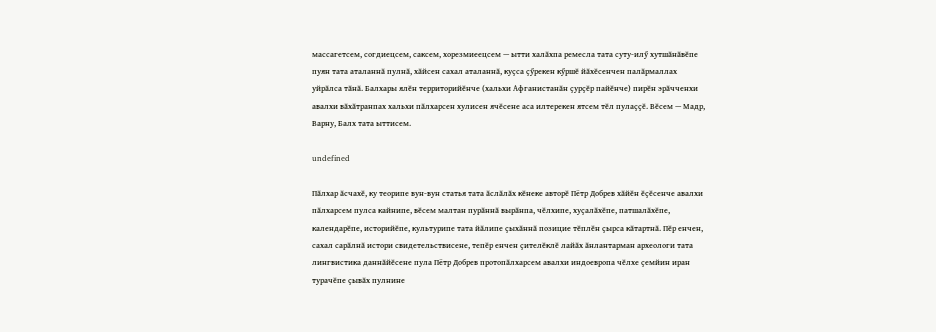массагетсем, согдиецсем, саксем, хорезмиеецсем — ытти халӑхпа ремесла тата суту-илӳ хутшӑнӑвӗпе пуян тата аталаннӑ пулнӑ, хӑйсен сахал аталаннӑ, куҫса ҫӳрекен кӳршӗ йӑхӗсенчен палӑрмаллах уйрӑлса тӑнӑ. Балхары ялӗн территорийӗнче (хальхи Афганистанӑн ҫурҫӗр пайӗнче) пирӗн эрӑчченхи авалхи вӑхӑтранпах хальхи пӑлхарсен хулисен ячӗсене аса илтерекен ятсем тӗл пулаҫҫӗ. Вӗсем — Мадр, Варну, Балх тата ыттисем.

undefined

Пӑлхар ӑсчахӗ, ку теорипе вун-вун статья тата ӑслӑлӑх кӗнеке авторӗ Пётр Добрев хӑйӗн ӗҫӗсенче авалхи пӑлхарсем пулса кайнипе, вӗсем малтан пурӑннӑ вырӑнпа, чӗлхипе, хуҫалӑхӗпе, патшалӑхӗпе, календарӗпе, историйӗпе, культурипе тата йӑлипе ҫыхӑннӑ позицие тӗплӗн ҫырса кӑтартнӑ. Пӗр енчен, сахал сарӑлнӑ истори свидетельствисене, тепӗр енчен ҫителӗклӗ лайӑх ӑнлантарман археологи тата лингвистика даннӑйӗсене пула Пётр Добрев протопӑлхарсем авалхи индоевропа чӗлхе ҫемйин иран турачӗпе ҫывӑх пулнине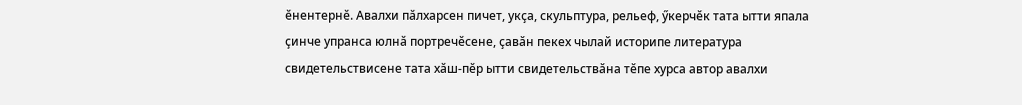ӗнентернӗ. Авалхи пӑлхарсен пичет, укҫа, скульптура, рельеф, ӳкерчӗк тата ытти япала ҫинче упранса юлнӑ портречӗсене, ҫавӑн пекех чылай историпе литература свидетельствисене тата хӑш-пӗр ытти свидетельствӑна тӗпе хурса автор авалхи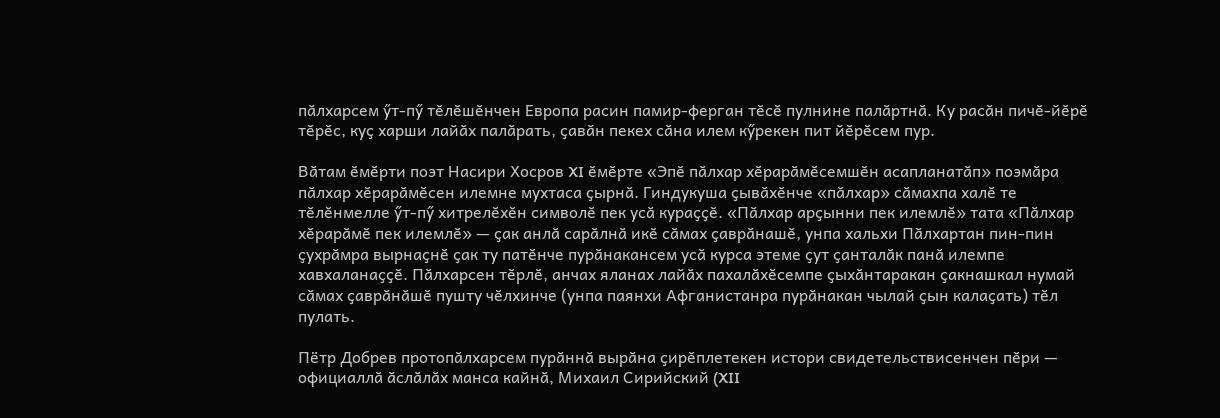пӑлхарсем ӳт-пӳ тӗлӗшӗнчен Европа расин памир-ферган тӗсӗ пулнине палӑртнӑ. Ку расӑн пичӗ-йӗрӗ тӗрӗс, куҫ харши лайӑх палӑрать, ҫавӑн пекех сӑна илем кӳрекен пит йӗрӗсем пур.

Вӑтам ӗмӗрти поэт Насири Хосров XI ӗмӗрте «Эпӗ пӑлхар хӗрарӑмӗсемшӗн асапланатӑп» поэмӑра пӑлхар хӗрарӑмӗсен илемне мухтаса ҫырнӑ. Гиндукуша ҫывӑхӗнче «пӑлхар» сӑмахпа халӗ те тӗлӗнмелле ӳт-пӳ хитрелӗхӗн символӗ пек усӑ кураҫҫӗ. «Пӑлхар арҫынни пек илемлӗ» тата «Пӑлхар хӗрарӑмӗ пек илемлӗ» — ҫак анлӑ сарӑлнӑ икӗ сӑмах ҫаврӑнашӗ, унпа хальхи Пӑлхартан пин-пин ҫухрӑмра вырнаҫнӗ ҫак ту патӗнче пурӑнакансем усӑ курса этеме ҫут ҫанталӑк панӑ илемпе хавхаланаҫҫӗ. Пӑлхарсен тӗрлӗ, анчах яланах лайӑх пахалӑхӗсемпе ҫыхӑнтаракан ҫакнашкал нумай сӑмах ҫаврӑнӑшӗ пушту чӗлхинче (унпа паянхи Афганистанра пурӑнакан чылай ҫын калаҫать) тӗл пулать.

Пётр Добрев протопӑлхарсем пурӑннӑ вырӑна ҫирӗплетекен истори свидетельствисенчен пӗри — официаллӑ ӑслӑлӑх манса кайнӑ, Михаил Сирийский (XII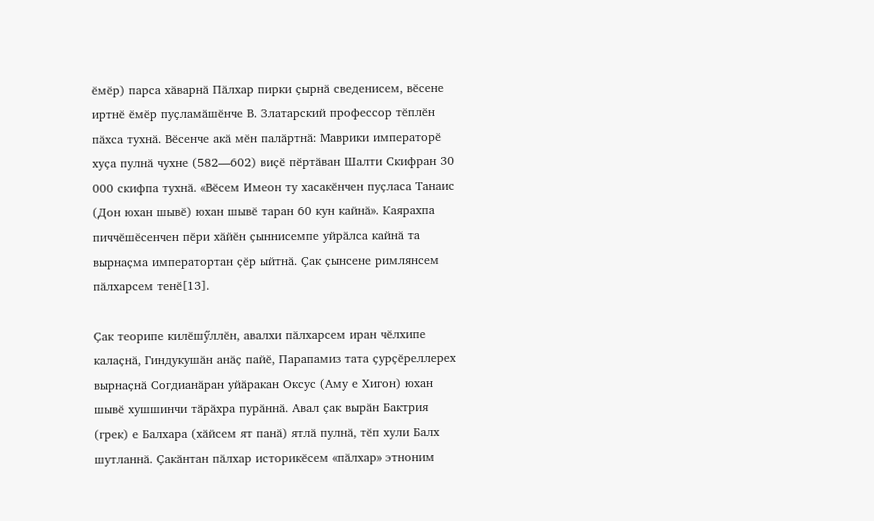ӗмӗр) парса хӑварнӑ Пӑлхар пирки ҫырнӑ сведенисем, вӗсене иртнӗ ӗмӗр пуҫламӑшӗнче В. Златарский профессор тӗплӗн пӑхса тухнӑ. Вӗсенче акӑ мӗн палӑртнӑ: Маврики императорӗ хуҫа пулнӑ чухне (582—602) виҫӗ пӗртӑван Шалти Скифран 30 000 скифпа тухнӑ. «Вӗсем Имеон ту хасакӗнчен пуҫласа Танаис (Дон юхан шывӗ) юхан шывӗ таран 60 кун кайнӑ». Каярахпа пиччӗшӗсенчен пӗри хӑйӗн ҫыннисемпе уйрӑлса кайнӑ та вырнаҫма императортан ҫӗр ыйтнӑ. Ҫак ҫынсене римлянсем пӑлхарсем тенӗ[13].

Ҫак теорипе килӗшӳллӗн, авалхи пӑлхарсем иран чӗлхипе калаҫнӑ, Гиндукушӑн анӑҫ пайӗ, Парапамиз тата ҫурҫӗреллерех вырнаҫнӑ Согдианӑран уйӑракан Оксус (Аму е Хигон) юхан шывӗ хушшинчи тӑрӑхра пурӑннӑ. Авал ҫак вырӑн Бактрия (грек) е Балхара (хӑйсем ят панӑ) ятлӑ пулнӑ, тӗп хули Балх шутланнӑ. Ҫакӑнтан пӑлхар историкӗсем «пӑлхар» этноним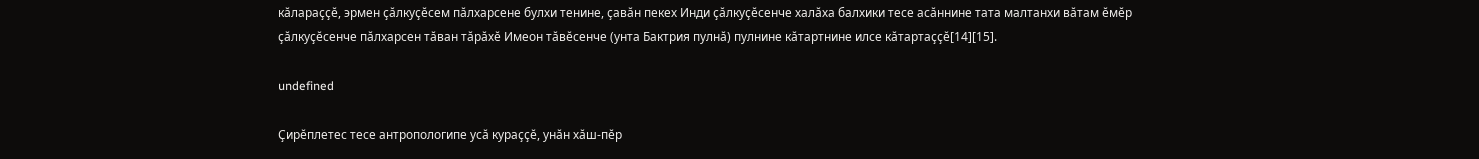кӑлараҫҫӗ, эрмен ҫӑлкуҫӗсем пӑлхарсене булхи тенине, ҫавӑн пекех Инди ҫӑлкуҫӗсенче халӑха балхики тесе асӑннине тата малтанхи вӑтам ӗмӗр ҫӑлкуҫӗсенче пӑлхарсен тӑван тӑрӑхӗ Имеон тӑвӗсенче (унта Бактрия пулнӑ) пулнине кӑтартнине илсе кӑтартаҫҫӗ[14][15].

undefined

Ҫирӗплетес тесе антропологипе усӑ кураҫҫӗ, унӑн хӑш-пӗр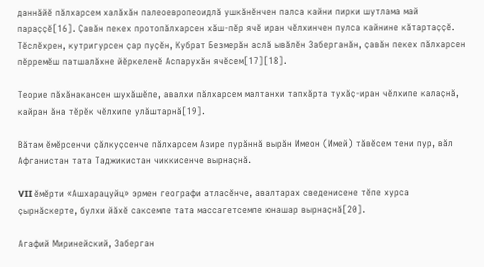даннӑйӗ пӑлхарсем халӑхӑн палеоевропеоидлӑ ушкӑнӗнчен палса кайни пирки шутлама май параҫҫӗ[16]. Ҫавӑн пекех протопӑлхарсен хӑш-пӗр ячӗ иран чӗлхинчен пулса кайнине кӑтартаҫҫӗ. Тӗслӗхрен, кутригурсен ҫар пуҫӗн, Кубрат Безмерӑн аслӑ ывӑлӗн Заберганӑн, ҫавӑн пекех пӑлхарсен пӗрремӗш патшалӑхне йӗркеленӗ Аспарухӑн ячӗсем[17][18].

Теорие пӑхӑнакансен шухӑшӗпе, авалхи пӑлхарсем малтанхи тапхӑрта тухӑҫ-иран чӗлхипе калаҫнӑ, кайран ӑна тӗрӗк чӗлхипе улӑштарнӑ[19].

Вӑтам ӗмӗрсенчи ҫӑлкуҫсенче пӑлхарсем Азире пурӑннӑ вырӑн Имеон (Имей) тӑвӗсем тени пур, вӑл Афганистан тата Таджикистан чиккисенче вырнаҫнӑ.

VII ӗмӗрти «Ашхарацуйц» эрмен географи атласӗнче, авалтарах сведенисене тӗпе хурса ҫырнӑскерте, булхи йӑхӗ саксемпе тата массагетсемпе юнашар вырнаҫнӑ[20].

Агафий Миринейский, Заберган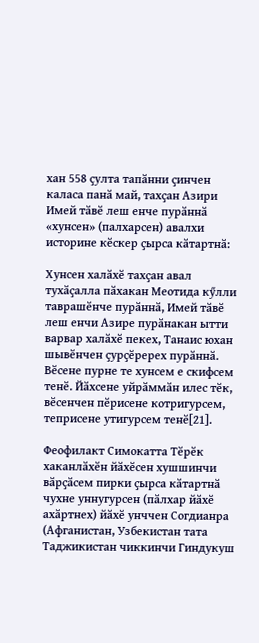хан 558 ҫулта тапӑнни ҫинчен каласа панӑ май, тахҫан Азири Имей тӑвӗ леш енче пурӑннӑ «хунсен» (палхарсен) авалхи историне кӗскер ҫырса кӑтартнӑ:

Хунсен халӑхӗ тахҫан авал тухӑҫалла пӑхакан Меотида кӳлли таврашӗнче пурӑннӑ, Имей тӑвӗ леш енчи Азире пурӑнакан ытти варвар халӑхӗ пекех, Танаис юхан шывӗнчен ҫурҫӗререх пурӑннӑ. Вӗсене пурне те хунсем е скифсем тенӗ. Йӑхсене уйрӑммӑн илес тӗк, вӗсенчен пӗрисене котригурсем, теприсене утигурсем тенӗ[21].

Феофилакт Симокатта Тӗрӗк хаканлӑхӗн йӑхӗсен хушшинчи вӑрҫӑсем пирки ҫырса кӑтартнӑ чухне уннугурсен (пӑлхар йӑхӗ ахӑртнех) йӑхӗ унччен Согдианра (Афганистан, Узбекистан тата Таджикистан чиккинчи Гиндукуш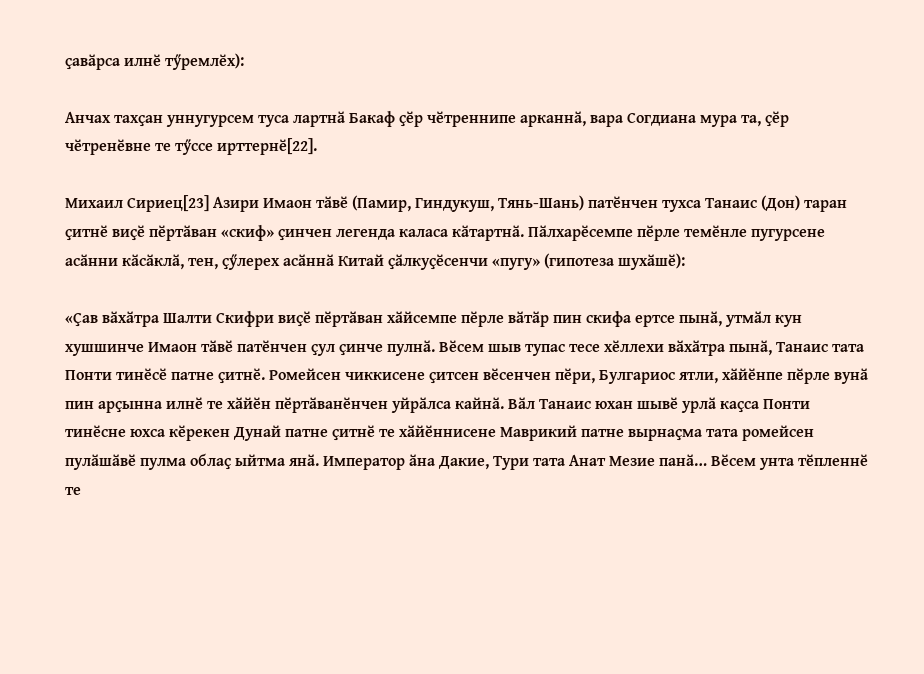ҫавӑрса илнӗ тӳремлӗх):

Анчах тахҫан уннугурсем туса лартнӑ Бакаф ҫӗр чӗтреннипе арканнӑ, вара Согдиана мура та, ҫӗр чӗтренӗвне те тӳссе ирттернӗ[22].

Михаил Сириец[23] Азири Имаон тӑвӗ (Памир, Гиндукуш, Тянь-Шань) патӗнчен тухса Танаис (Дон) таран ҫитнӗ виҫӗ пӗртӑван «скиф» ҫинчен легенда каласа кӑтартнӑ. Пӑлхарӗсемпе пӗрле темӗнле пугурсене асӑнни кӑсӑклӑ, тен, ҫӳлерех асӑннӑ Китай ҫӑлкуҫӗсенчи «пугу» (гипотеза шухӑшӗ):

«Ҫав вӑхӑтра Шалти Скифри виҫӗ пӗртӑван хӑйсемпе пӗрле вӑтӑр пин скифа ертсе пынӑ, утмӑл кун хушшинче Имаон тӑвӗ патӗнчен ҫул ҫинче пулнӑ. Вӗсем шыв тупас тесе хӗллехи вӑхӑтра пынӑ, Танаис тата Понти тинӗсӗ патне ҫитнӗ. Ромейсен чиккисене ҫитсен вӗсенчен пӗри, Булгариос ятли, хӑйӗнпе пӗрле вунӑ пин арҫынна илнӗ те хӑйӗн пӗртӑванӗнчен уйрӑлса кайнӑ. Вӑл Танаис юхан шывӗ урлӑ каҫса Понти тинӗсне юхса кӗрекен Дунай патне ҫитнӗ те хӑйӗннисене Маврикий патне вырнаҫма тата ромейсен пулӑшӑвӗ пулма облаҫ ыйтма янӑ. Император ӑна Дакие, Тури тата Анат Мезие панӑ… Вӗсем унта тӗпленнӗ те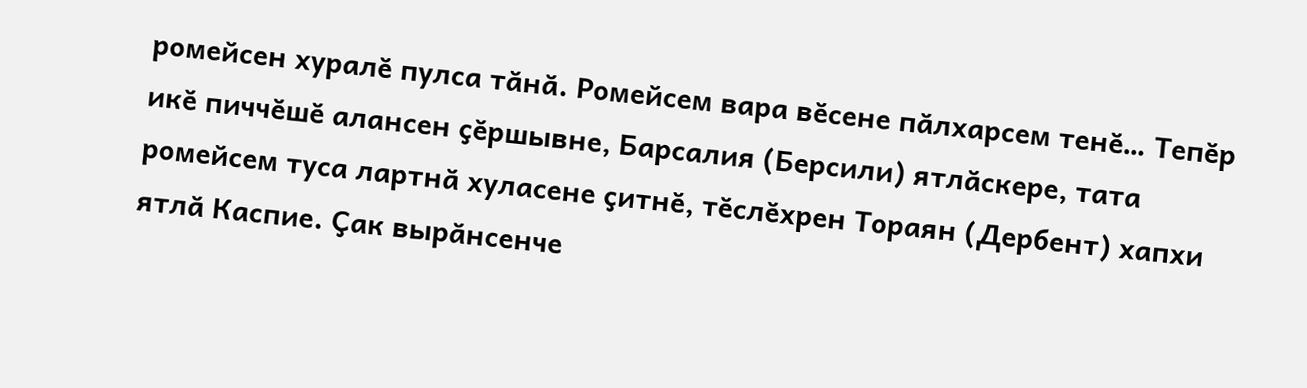ромейсен хуралӗ пулса тӑнӑ. Ромейсем вара вӗсене пӑлхарсем тенӗ… Тепӗр икӗ пиччӗшӗ алансен ҫӗршывне, Барсалия (Берсили) ятлӑскере, тата ромейсем туса лартнӑ хуласене ҫитнӗ, тӗслӗхрен Тораян (Дербент) хапхи ятлӑ Каспие. Ҫак вырӑнсенче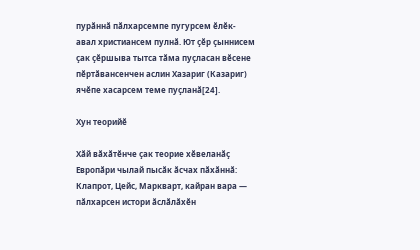пурӑннӑ пӑлхарсемпе пугурсем ӗлӗк-авал христиансем пулнӑ. Ют ҫӗр ҫыннисем ҫак ҫӗршыва тытса тӑма пуҫласан вӗсене пӗртӑвансенчен аслин Хазариг (Казариг) ячӗпе хасарсем теме пуҫланӑ[24].

Хун теорийӗ

Хӑй вӑхӑтӗнче ҫак теорие хӗвеланӑҫ Европӑри чылай пысӑк ӑсчах пӑхӑннӑ: Клапрот, Цейс, Маркварт, кайран вара — пӑлхарсен истори ӑслӑлӑхӗн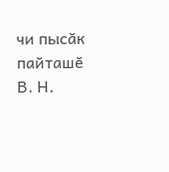чи пысӑк пайташӗ В. Н.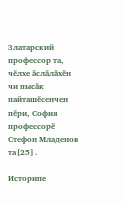Златарский профессор та, чӗлхе ӑслӑлӑхӗн чи пысӑк пайташӗсенчен пӗри, София профессорӗ Стефон Младенов та[25].

Историпе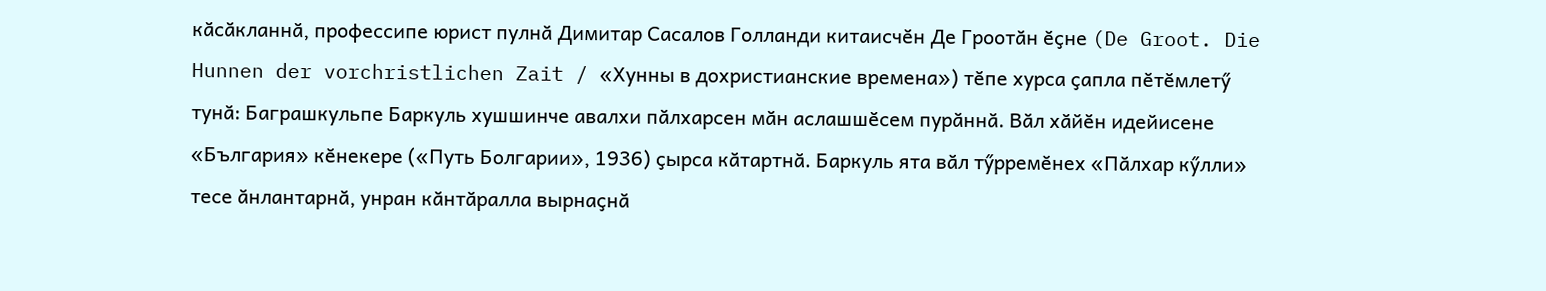кӑсӑкланнӑ, профессипе юрист пулнӑ Димитар Сасалов Голланди китаисчӗн Де Гроотӑн ӗҫне (De Groot. Die Hunnen der vorchristlichen Zait / «Хунны в дохристианские времена») тӗпе хурса ҫапла пӗтӗмлетӳ тунӑ: Баграшкульпе Баркуль хушшинче авалхи пӑлхарсен мӑн аслашшӗсем пурӑннӑ. Вӑл хӑйӗн идейисене «България» кӗнекере («Путь Болгарии», 1936) ҫырса кӑтартнӑ. Баркуль ята вӑл тӳрремӗнех «Пӑлхар кӳлли» тесе ӑнлантарнӑ, унран кӑнтӑралла вырнаҫнӑ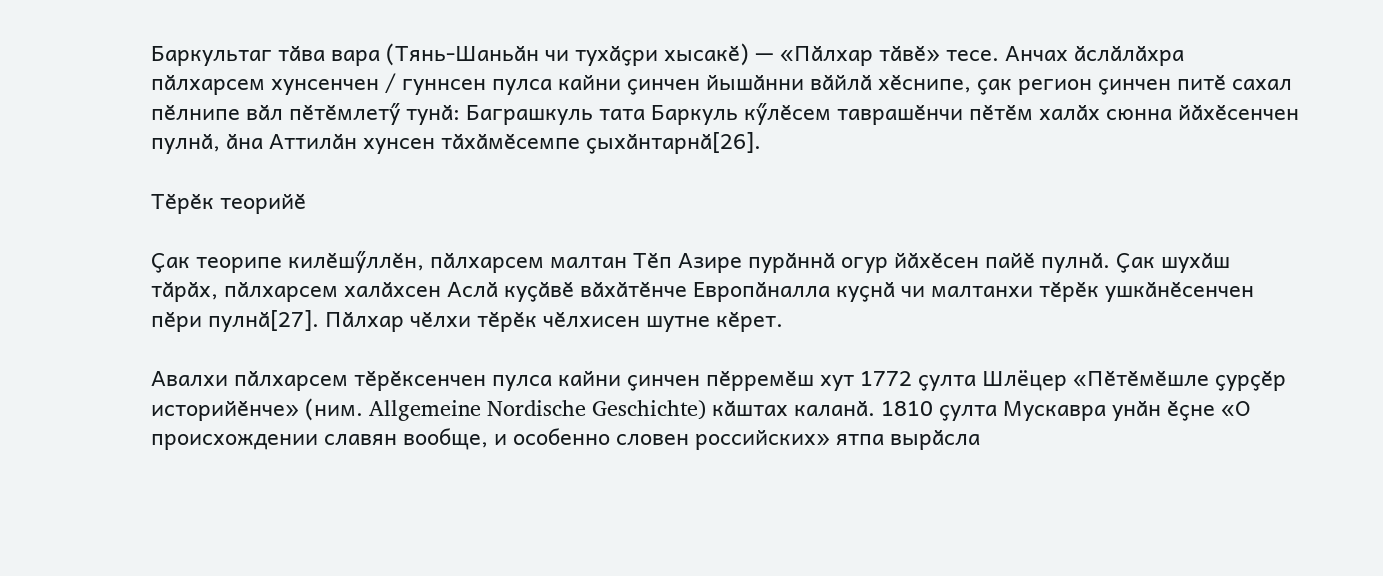Баркультаг тӑва вара (Тянь-Шаньӑн чи тухӑҫри хысакӗ) — «Пӑлхар тӑвӗ» тесе. Анчах ӑслӑлӑхра пӑлхарсем хунсенчен / гуннсен пулса кайни ҫинчен йышӑнни вӑйлӑ хӗснипе, ҫак регион ҫинчен питӗ сахал пӗлнипе вӑл пӗтӗмлетӳ тунӑ: Баграшкуль тата Баркуль кӳлӗсем таврашӗнчи пӗтӗм халӑх сюнна йӑхӗсенчен пулнӑ, ӑна Аттилӑн хунсен тӑхӑмӗсемпе ҫыхӑнтарнӑ[26].

Тӗрӗк теорийӗ

Ҫак теорипе килӗшӳллӗн, пӑлхарсем малтан Тӗп Азире пурӑннӑ огур йӑхӗсен пайӗ пулнӑ. Ҫак шухӑш тӑрӑх, пӑлхарсем халӑхсен Аслӑ куҫӑвӗ вӑхӑтӗнче Европӑналла куҫнӑ чи малтанхи тӗрӗк ушкӑнӗсенчен пӗри пулнӑ[27]. Пӑлхар чӗлхи тӗрӗк чӗлхисен шутне кӗрет.

Авалхи пӑлхарсем тӗрӗксенчен пулса кайни ҫинчен пӗрремӗш хут 1772 ҫулта Шлёцер «Пӗтӗмӗшле ҫурҫӗр историйӗнче» (ним. Allgemeine Nordische Geschichte) кӑштах каланӑ. 1810 ҫулта Мускавра унӑн ӗҫне «О происхождении славян вообще, и особенно словен российских» ятпа вырӑсла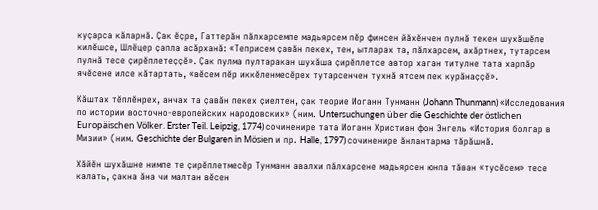куҫарса кӑларнӑ. Ҫак ӗҫре, Гаттерӑн пӑлхарсемпе мадьярсем пӗр финсен йӑхӗнчен пулнӑ текен шухӑшӗпе килӗшсе, Шлёцер ҫапла асӑрханӑ: «Теприсем ҫавӑн пекех, тен, ытларах та, пӑлхарсем, ахӑртнех, тутарсем пулнӑ тесе ҫирӗплетеҫҫӗ». Ҫак пулма пултаракан шухӑша ҫирӗплетсе автор хаган титулне тата харпӑр ячӗсене илсе кӑтартать, «вӗсем пӗр иккӗленмесӗрех тутарсенчен тухнӑ ятсем пек курӑнаҫҫӗ».

Кӑштах тӗплӗнрех, анчах та ҫавӑн пекех ҫиелтен, ҫак теорие Иоганн Тунманн (Johann Thunmann) «Исследования по истории восточно-европейских народовских» (ним. Untersuchungen über die Geschichte der östlichen Europäischen Völker. Erster Teil. Leipzig, 1774) сочиненире тата Иоганн Христиан фон Энгель «История болгар в Мизии» (ним. Geschichte der Bulgaren in Mösien и пр. Halle, 1797) сочиненире ӑнлантарма тӑрӑшнӑ.

Хӑйӗн шухӑшне нимпе те ҫирӗплетмесӗр Тунманн авалхи пӑлхарсене мадьярсен юнпа тӑван «тусӗсем» тесе калать, ҫакна ӑна чи малтан вӗсен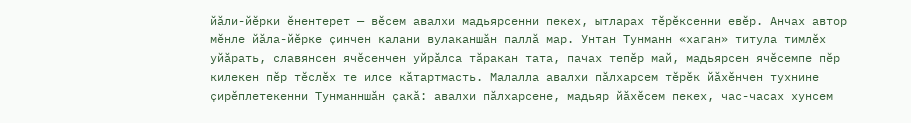йӑли-йӗрки ӗнентерет — вӗсем авалхи мадьярсенни пекех, ытларах тӗрӗксенни евӗр. Анчах автор мӗнле йӑла-йӗрке ҫинчен калани вулаканшӑн паллӑ мар. Унтан Тунманн «хаган» титула тимлӗх уйӑрать, славянсен ячӗсенчен уйрӑлса тӑракан тата, пачах тепӗр май, мадьярсен ячӗсемпе пӗр килекен пӗр тӗслӗх те илсе кӑтартмасть. Малалла авалхи пӑлхарсем тӗрӗк йӑхӗнчен тухнине ҫирӗплетекенни Тунманншӑн ҫакӑ: авалхи пӑлхарсене, мадьяр йӑхӗсем пекех, час-часах хунсем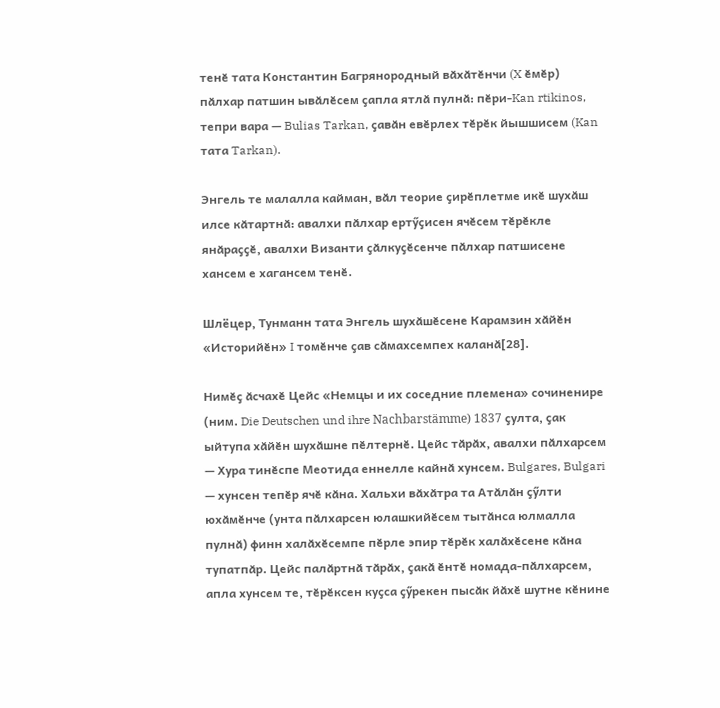тенӗ тата Константин Багрянородный вӑхӑтӗнчи (X ӗмӗр) пӑлхар патшин ывӑлӗсем ҫапла ятлӑ пулнӑ: пӗри-Kan rtikinos, тепри вара — Bulias Tarkan, ҫавӑн евӗрлех тӗрӗк йышшисем (Kan тата Tarkan).

Энгель те малалла кайман, вӑл теорие ҫирӗплетме икӗ шухӑш илсе кӑтартнӑ: авалхи пӑлхар ертӳҫисен ячӗсем тӗрӗкле янӑраҫҫӗ, авалхи Византи ҫӑлкуҫӗсенче пӑлхар патшисене хансем е хагансем тенӗ.

Шлёцер, Тунманн тата Энгель шухӑшӗсене Карамзин хӑйӗн «Историйӗн» I томӗнче ҫав сӑмахсемпех каланӑ[28].

Нимӗҫ ӑсчахӗ Цейс «Немцы и их соседние племена» сочиненире (ним. Die Deutschen und ihre Nachbarstämme) 1837 ҫулта, ҫак ыйтупа хӑйӗн шухӑшне пӗлтернӗ. Цейс тӑрӑх, авалхи пӑлхарсем — Хура тинӗспе Меотида еннелле кайнӑ хунсем. Bulgares, Bulgari — хунсен тепӗр ячӗ кӑна. Хальхи вӑхӑтра та Атӑлӑн ҫӳлти юхӑмӗнче (унта пӑлхарсен юлашкийӗсем тытӑнса юлмалла пулнӑ) финн халӑхӗсемпе пӗрле эпир тӗрӗк халӑхӗсене кӑна тупатпӑр. Цейс палӑртнӑ тӑрӑх, ҫакӑ ӗнтӗ номада-пӑлхарсем, апла хунсем те, тӗрӗксен куҫса ҫӳрекен пысӑк йӑхӗ шутне кӗнине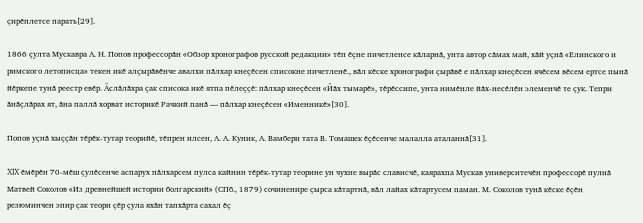ҫирӗплетсе парать[29].

1866 ҫулта Мускавра А. Н. Попов профессорӑн «Обзор хронографов русской редакции» тӗп ӗҫне пичетленсе кӑларнӑ, унта автор сӑмах май, хӑй уҫнӑ «Елинского и римского летописца» текен икӗ алҫырӑвӗнче авалхи пӑлхар кнеҫӗсен списокне пичетленӗ., вӑл кӗске хронографи ҫырӑвӗ е пӑлхар кнеҫӗсен ячӗсем вӗсем ертсе пынӑ йӗркепе тунӑ реестр евӗр. Ӑслӑлӑхра ҫак списока икӗ ятпа пӗлеҫҫӗ: пӑлхар кнеҫӗсен «Йӑх тымарӗ», тӗрӗссипе, унта нимӗнле йӑх-несӗлӗн элеменчӗ те ҫук. Тепри ӑнӑҫлӑрах ят, ӑна паллӑ хорват историкӗ Рачкий панӑ — пӑлхар кнеҫӗсен «Именникӗ»[30].

Попов уҫнӑ хыҫҫӑн тӗрӗк-тутар теорийӗ, тӗпрен илсен, А. А. Куник, А. Вамбери тата В. Томашек ӗҫӗсенче малалла аталаннӑ[31].

XIX ӗмӗрӗн 70-мӗш ҫулӗсенче аспарух пӑлхарсем пулса кайнин тӗрӗк-тутар теорине ун чухне вырӑс слависчӗ, каярахпа Мускав университечӗн профессорӗ пулнӑ Матвей Соколов «Из древнейшей истории болгарский» (СПб., 1879) сочиненире ҫырса кӑтартнӑ, вӑл лайах кӑтартусем паман. М. Соколов тунӑ кӗске ӗҫӗн резюминчен эпир ҫак теори ҫӗр ҫула яхӑн тапхӑрта сахал ӗҫ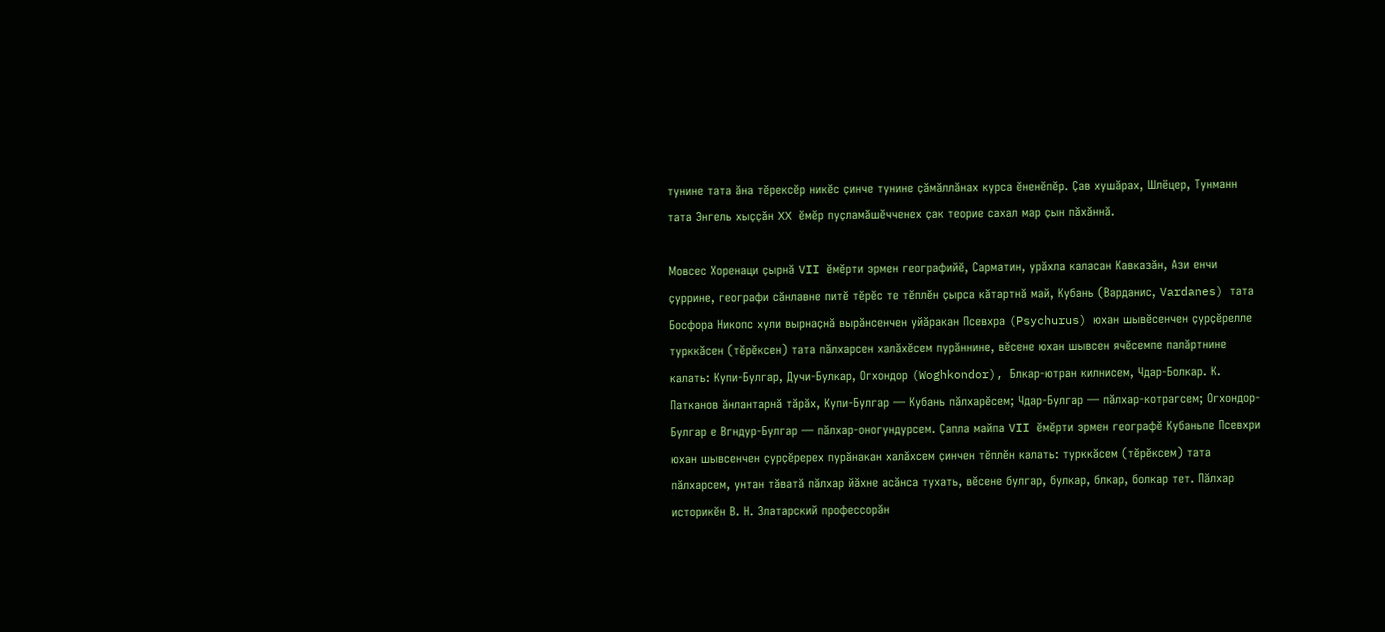тунине тата ӑна тӗрексӗр никӗс ҫинче тунине ҫӑмӑллӑнах курса ӗненӗпӗр. Ҫав хушӑрах, Шлёцер, Тунманн тата Энгель хыҫҫӑн XX ӗмӗр пуҫламӑшӗчченех ҫак теорие сахал мар ҫын пӑхӑннӑ.

Мовсес Хоренаци ҫырнӑ VII ӗмӗрти эрмен географийӗ, Сарматин, урӑхла каласан Кавказӑн, Ази енчи ҫуррине, географи сӑнлавне питӗ тӗрӗс те тӗплӗн ҫырса кӑтартнӑ май, Кубань (Варданис, Vardanes) тата Босфора Никопс хули вырнаҫнӑ вырӑнсенчен уйӑракан Псевхра (Psychurus) юхан шывӗсенчен ҫурҫӗрелле турккӑсен (тӗрӗксен) тата пӑлхарсен халӑхӗсем пурӑннине, вӗсене юхан шывсен ячӗсемпе палӑртнине калать: Купи-Булгар, Дучи-Булкар, Огхондор (Woghkondor), Блкар-ютран килнисем, Чдар-Болкар. К. Патканов ӑнлантарнӑ тӑрӑх, Купи-Булгар — Кубань пӑлхарӗсем; Чдар-Булгар — пӑлхар-котрагсем; Огхондор-Булгар е Вгндур-Булгар — пӑлхар-оногундурсем. Ҫапла майпа VII ӗмӗрти эрмен географӗ Кубаньпе Псевхри юхан шывсенчен ҫурҫӗререх пурӑнакан халӑхсем ҫинчен тӗплӗн калать: турккӑсем (тӗрӗксем) тата пӑлхарсем, унтан тӑватӑ пӑлхар йӑхне асӑнса тухать, вӗсене булгар, булкар, блкар, болкар тет. Пӑлхар историкӗн В. Н. Златарский профессорӑн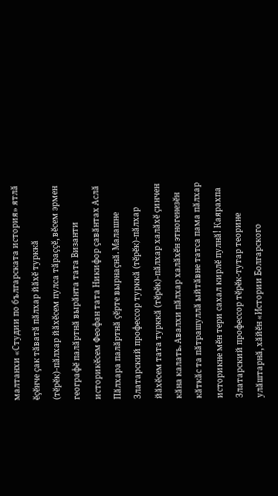малтанхи «Студии по българската история» ятлӑ ӗҫӗнче ҫак тӑватӑ пӑлхар йӑхӗ турккӑ (тӗрӗк)-пӑлхар йӑхӗсем пулса тӑраҫҫӗ, вӗсем эрмен географӗ палӑртнӑ вырӑнта тата Византи историкӗсем Феофан тата Никифор ҫавӑнтах Аслӑ Пӑлхара палӑртнӑ ҫӗрте вырнаҫнӑ. Малашне Златарский профессор турккӑ (тӗрӗк)-пӑлхар йӑхӗсем тата турккӑ (тӗрӗк)-пӑлхар халӑхӗ ҫинчен кӑна калать. Авалхи пӑлхар халӑхӗн этногенезӗн кӑткӑс та пӑтрашуллӑ ыйтӑвне татса пама пӑлхар историкне мӗн тери сахал кирлӗ пулнӑ! Каярахпа Златарский профессор тӗрӗк-тутар теорине улӑштарнӑ, хӑйӗн «Истории Болгарского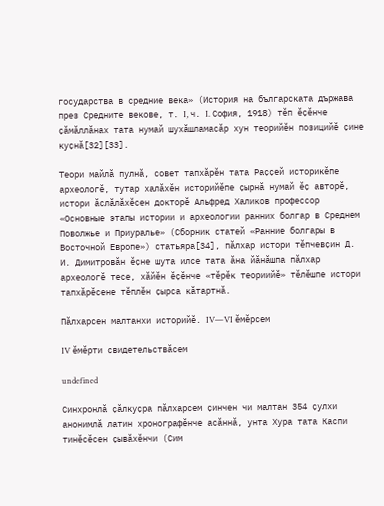государства в средние века» (История на българската държава през Средните векове, т. I, ч. I. София, 1918) тӗп ӗҫӗнче ҫӑмӑллӑнах тата нумай шухӑшламасӑр хун теорийӗн позицийӗ ҫине куҫнӑ[32][33].

Теори майлӑ пулнӑ, совет тапхӑрӗн тата Раҫҫей историкӗпе археологӗ, тутар халӑхӗн историйӗпе ҫырнӑ нумай ӗҫ авторӗ, истори ӑслӑлӑхӗсен докторӗ Альфред Халиков профессор «Основные этапы истории и археологии ранних болгар в Среднем Поволжье и Приуралье» (Сборник статей «Ранние болгары в Восточной Европе») статьяра[34], пӑлхар истори тӗпчевҫин Д. И. Димитровӑн ӗҫне шута илсе тата ӑна йӑнӑшпа пӑлхар археологӗ тесе, хӑйӗн ӗҫӗнче «тӗрӗк теориийӗ» тӗлӗшпе истори тапхӑрӗсене тӗплӗн ҫырса кӑтартнӑ.

Пӑлхарсен малтанхи историйӗ. IV—VI ӗмӗрсем

IV ӗмӗрти свидетельствӑсем

undefined

Синхронлӑ ҫӑлкуҫра пӑлхарсем ҫинчен чи малтан 354 ҫулхи анонимлӑ латин хронографӗнче асӑннӑ, унта Хура тата Каспи тинӗсӗсен ҫывӑхӗнчи (Сим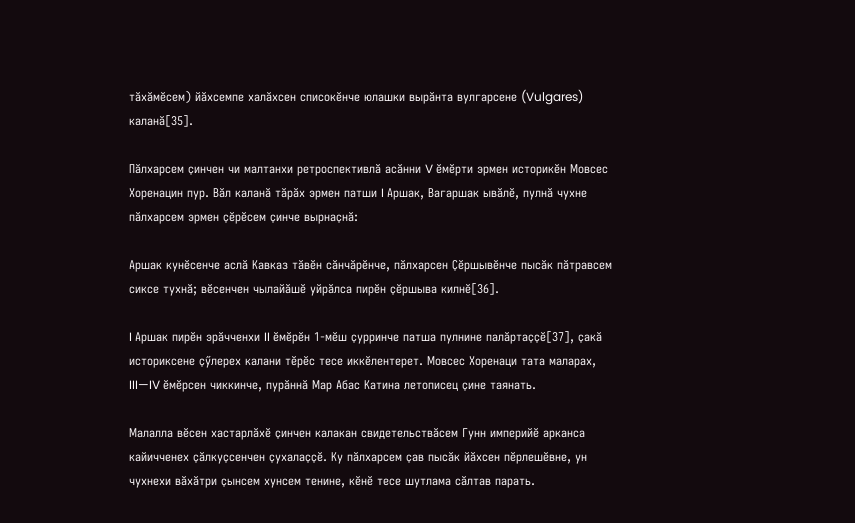тӑхӑмӗсем) йӑхсемпе халӑхсен списокӗнче юлашки вырӑнта вулгарсене (Vulgares) каланӑ[35].

Пӑлхарсем ҫинчен чи малтанхи ретроспективлӑ асӑнни V ӗмӗрти эрмен историкӗн Мовсес Хоренацин пур. Вӑл каланӑ тӑрӑх эрмен патши I Аршак, Вагаршак ывӑлӗ, пулнӑ чухне пӑлхарсем эрмен ҫӗрӗсем ҫинче вырнаҫнӑ:

Аршак кунӗсенче аслӑ Кавказ тӑвӗн сӑнчӑрӗнче, пӑлхарсен Ҫӗршывӗнче пысӑк пӑтравсем сиксе тухнӑ; вӗсенчен чылайӑшӗ уйрӑлса пирӗн ҫӗршыва килнӗ[36].

I Аршак пирӗн эрӑчченхи II ӗмӗрӗн 1-мӗш ҫурринче патша пулнине палӑртаҫҫӗ[37], ҫакӑ историксене ҫӳлерех калани тӗрӗс тесе иккӗлентерет. Мовсес Хоренаци тата маларах, III—IV ӗмӗрсен чиккинче, пурӑннӑ Мар Абас Катина летописец ҫине таянать.

Малалла вӗсен хастарлӑхӗ ҫинчен калакан свидетельствӑсем Гунн империйӗ арканса кайичченех ҫӑлкуҫсенчен ҫухалаҫҫӗ. Ку пӑлхарсем ҫав пысӑк йӑхсен пӗрлешӗвне, ун чухнехи вӑхӑтри ҫынсем хунсем тенине, кӗнӗ тесе шутлама сӑлтав парать.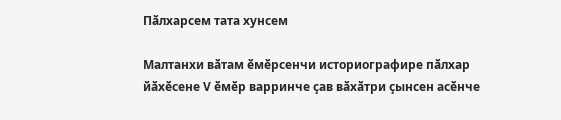Пӑлхарсем тата хунсем

Малтанхи вӑтам ӗмӗрсенчи историографире пӑлхар йӑхӗсене V ӗмӗр варринче ҫав вӑхӑтри ҫынсен асӗнче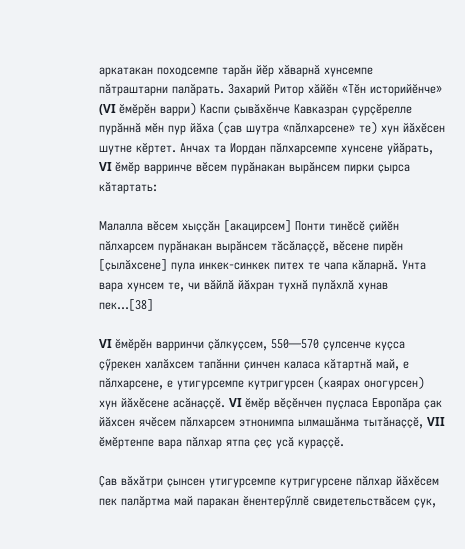аркатакан походсемпе тарӑн йӗр хӑварнӑ хунсемпе пӑтраштарни палӑрать. Захарий Ритор хӑйӗн «Тӗн историйӗнче» (VI ӗмӗрӗн варри) Каспи ҫывӑхӗнче Кавказран ҫурҫӗрелле пурӑннӑ мӗн пур йӑха (ҫав шутра «пӑлхарсене» те) хун йӑхӗсен шутне кӗртет. Анчах та Иордан пӑлхарсемпе хунсене уйӑрать, VI ӗмӗр варринче вӗсем пурӑнакан вырӑнсем пирки ҫырса кӑтартать:

Малалла вӗсем хыҫҫӑн [акацирсем] Понти тинӗсӗ ҫийӗн пӑлхарсем пурӑнакан вырӑнсем тӑсӑлаҫҫӗ, вӗсене пирӗн [ҫылӑхсене] пула инкек-синкек питех те чапа кӑларнӑ. Унта вара хунсем те, чи вӑйлӑ йӑхран тухнӑ пулӑхлӑ хунав пек…[38]

VI ӗмӗрӗн варринчи ҫӑлкуҫсем, 550—570 ҫулсенче куҫса ҫӳрекен халӑхсем тапӑнни ҫинчен каласа кӑтартнӑ май, е пӑлхарсене, е утигурсемпе кутригурсен (каярах оногурсен) хун йӑхӗсене асӑнаҫҫӗ. VI ӗмӗр вӗҫӗнчен пуҫласа Европӑра ҫак йӑхсен ячӗсем пӑлхарсем этнонимпа ылмашӑнма тытӑнаҫҫӗ, VII ӗмӗртенпе вара пӑлхар ятпа ҫеҫ усӑ кураҫҫӗ.

Ҫав вӑхӑтри ҫынсен утигурсемпе кутригурсене пӑлхар йӑхӗсем пек палӑртма май паракан ӗнентерӳллӗ свидетельствӑсем ҫук,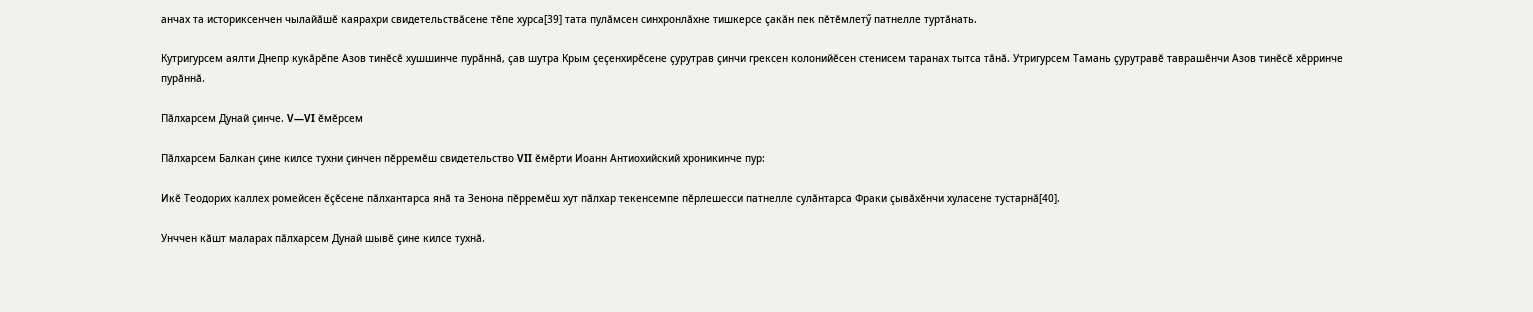анчах та историксенчен чылайӑшӗ каярахри свидетельствӑсене тӗпе хурса[39] тата пулӑмсен синхронлӑхне тишкерсе ҫакӑн пек пӗтӗмлетӳ патнелле туртӑнать.

Кутригурсем аялти Днепр кукӑрӗпе Азов тинӗсӗ хушшинче пурӑннӑ, ҫав шутра Крым ҫеҫенхирӗсене ҫурутрав ҫинчи грексен колонийӗсен стенисем таранах тытса тӑнӑ. Утригурсем Тамань ҫурутравӗ таврашӗнчи Азов тинӗсӗ хӗрринче пурӑннӑ.

Пӑлхарсем Дунай ҫинче. V—VI ӗмӗрсем

Пӑлхарсем Балкан ҫине килсе тухни ҫинчен пӗрремӗш свидетельство VII ӗмӗрти Иоанн Антиохийский хроникинче пур:

Икӗ Теодорих каллех ромейсен ӗҫӗсене пӑлхантарса янӑ та Зенона пӗрремӗш хут пӑлхар текенсемпе пӗрлешесси патнелле сулӑнтарса Фраки ҫывӑхӗнчи хуласене тустарнӑ[40].

Унччен кӑшт маларах пӑлхарсем Дунай шывӗ ҫине килсе тухнӑ.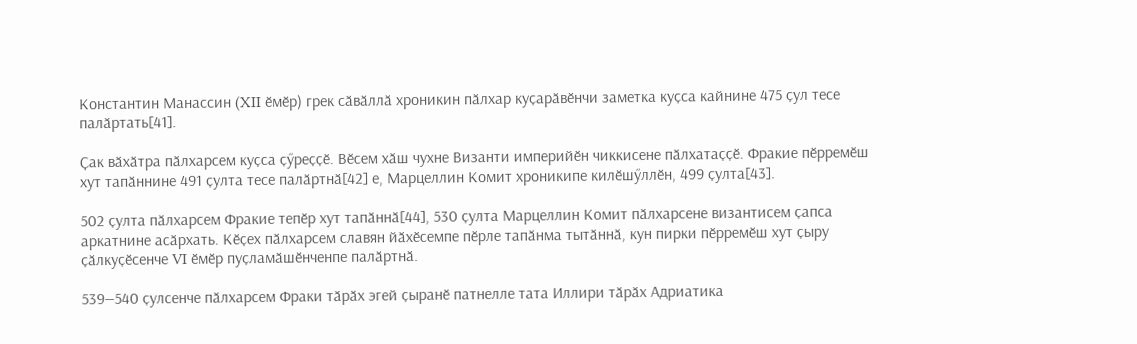Константин Манассин (XII ӗмӗр) грек сӑвӑллӑ хроникин пӑлхар куҫарӑвӗнчи заметка куҫса кайнине 475 ҫул тесе палӑртать[41].

Ҫак вӑхӑтра пӑлхарсем куҫса ҫӳреҫҫӗ. Вӗсем хӑш чухне Византи империйӗн чиккисене пӑлхатаҫҫӗ. Фракие пӗрремӗш хут тапӑннине 491 ҫулта тесе палӑртнӑ[42] е, Марцеллин Комит хроникипе килӗшӳллӗн, 499 ҫулта[43].

502 ҫулта пӑлхарсем Фракие тепӗр хут тапӑннӑ[44], 530 ҫулта Марцеллин Комит пӑлхарсене византисем ҫапса аркатнине асӑрхать. Кӗҫех пӑлхарсем славян йӑхӗсемпе пӗрле тапӑнма тытӑннӑ, кун пирки пӗрремӗш хут ҫыру ҫӑлкуҫӗсенче VI ӗмӗр пуҫламӑшӗнченпе палӑртнӑ.

539—540 ҫулсенче пӑлхарсем Фраки тӑрӑх эгей ҫыранӗ патнелле тата Иллири тӑрӑх Адриатика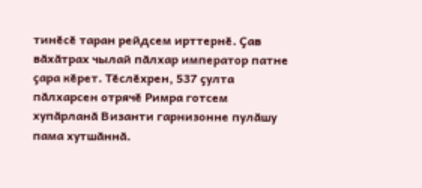тинӗсӗ таран рейдсем ирттернӗ. Ҫав вӑхӑтрах чылай пӑлхар император патне ҫара кӗрет. Тӗслӗхрен, 537 ҫулта пӑлхарсен отрячӗ Римра готсем хупӑрланӑ Византи гарнизонне пулӑшу пама хутшӑннӑ.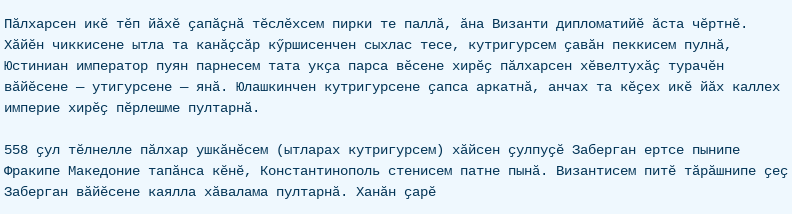Пӑлхарсен икӗ тӗп йӑхӗ ҫапӑҫнӑ тӗслӗхсем пирки те паллӑ, ӑна Византи дипломатийӗ ӑста чӗртнӗ. Хӑйӗн чиккисене ытла та канӑҫсӑр кӳршисенчен сыхлас тесе, кутригурсем ҫавӑн пеккисем пулнӑ, Юстиниан император пуян парнесем тата укҫа парса вӗсене хирӗҫ пӑлхарсен хӗвелтухӑҫ турачӗн вӑйӗсене — утигурсене — янӑ. Юлашкинчен кутригурсене ҫапса аркатнӑ, анчах та кӗҫех икӗ йӑх каллех империе хирӗҫ пӗрлешме пултарнӑ.

558 ҫул тӗлнелле пӑлхар ушкӑнӗсем (ытларах кутригурсем) хӑйсен ҫулпуҫӗ Заберган ертсе пынипе Фракипе Македоние тапӑнса кӗнӗ, Константинополь стенисем патне пынӑ. Византисем питӗ тӑрӑшнипе ҫеҫ Заберган вӑйӗсене каялла хӑвалама пултарнӑ. Ханӑн ҫарӗ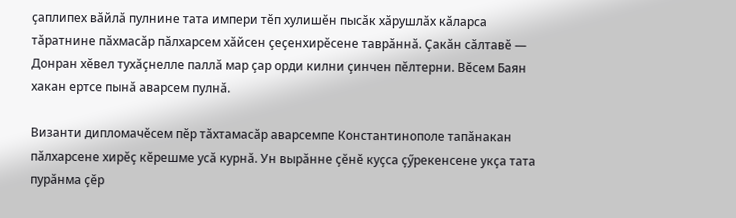ҫаплипех вӑйлӑ пулнине тата импери тӗп хулишӗн пысӑк хӑрушлӑх кӑларса тӑратнине пӑхмасӑр пӑлхарсем хӑйсен ҫеҫенхирӗсене таврӑннӑ. Ҫакӑн сӑлтавӗ — Донран хӗвел тухӑҫнелле паллӑ мар ҫар орди килни ҫинчен пӗлтерни. Вӗсем Баян хакан ертсе пынӑ аварсем пулнӑ.

Византи дипломачӗсем пӗр тӑхтамасӑр аварсемпе Константинополе тапӑнакан пӑлхарсене хирӗҫ кӗрешме усӑ курнӑ. Ун вырӑнне ҫӗнӗ куҫса ҫӳрекенсене укҫа тата пурӑнма ҫӗр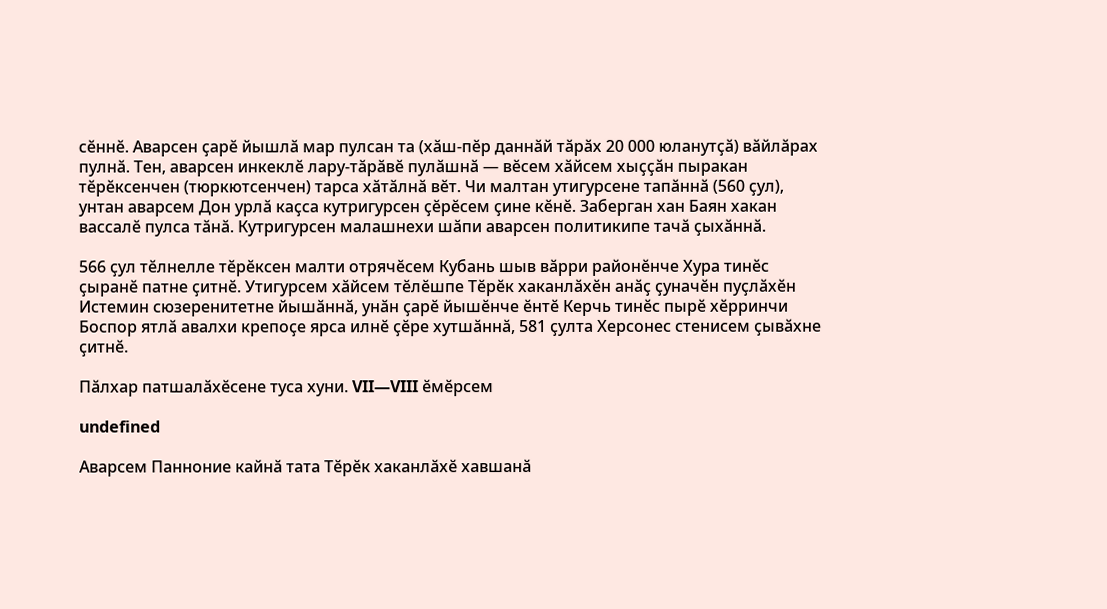сӗннӗ. Аварсен ҫарӗ йышлӑ мар пулсан та (хӑш-пӗр даннӑй тӑрӑх 20 000 юланутҫӑ) вӑйлӑрах пулнӑ. Тен, аварсен инкеклӗ лару-тӑрӑвӗ пулӑшнӑ — вӗсем хӑйсем хыҫҫӑн пыракан тӗрӗксенчен (тюркютсенчен) тарса хӑтӑлнӑ вӗт. Чи малтан утигурсене тапӑннӑ (560 ҫул), унтан аварсем Дон урлӑ каҫса кутригурсен ҫӗрӗсем ҫине кӗнӗ. Заберган хан Баян хакан вассалӗ пулса тӑнӑ. Кутригурсен малашнехи шӑпи аварсен политикипе тачӑ ҫыхӑннӑ.

566 ҫул тӗлнелле тӗрӗксен малти отрячӗсем Кубань шыв вӑрри районӗнче Хура тинӗс ҫыранӗ патне ҫитнӗ. Утигурсем хӑйсем тӗлӗшпе Тӗрӗк хаканлӑхӗн анӑҫ ҫуначӗн пуҫлӑхӗн Истемин сюзеренитетне йышӑннӑ, унӑн ҫарӗ йышӗнче ӗнтӗ Керчь тинӗс пырӗ хӗрринчи Боспор ятлӑ авалхи крепоҫе ярса илнӗ ҫӗре хутшӑннӑ, 581 ҫулта Херсонес стенисем ҫывӑхне ҫитнӗ.

Пӑлхар патшалӑхӗсене туса хуни. VII—VIII ӗмӗрсем

undefined

Аварсем Панноние кайнӑ тата Тӗрӗк хаканлӑхӗ хавшанӑ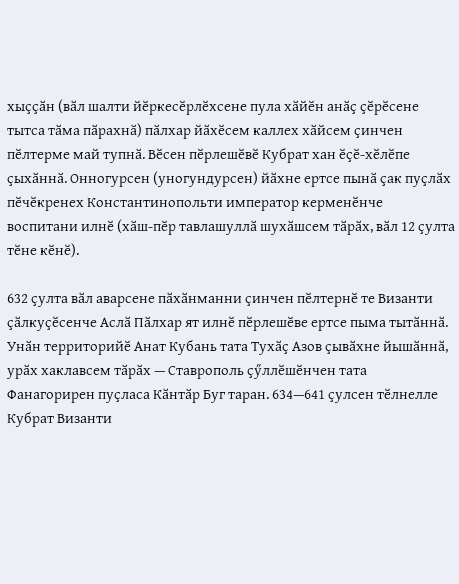хыҫҫӑн (вӑл шалти йӗркесӗрлӗхсене пула хӑйӗн анӑҫ ҫӗрӗсене тытса тӑма пӑрахнӑ) пӑлхар йӑхӗсем каллех хӑйсем ҫинчен пӗлтерме май тупнӑ. Вӗсен пӗрлешӗвӗ Кубрат хан ӗҫӗ-хӗлӗпе ҫыхӑннӑ. Онногурсен (уногундурсен) йӑхне ертсе пынӑ ҫак пуҫлӑх пӗчӗкренех Константинопольти император керменӗнче воспитани илнӗ (хӑш-пӗр тавлашуллӑ шухӑшсем тӑрӑх, вӑл 12 ҫулта тӗне кӗнӗ).

632 ҫулта вӑл аварсене пӑхӑнманни ҫинчен пӗлтернӗ те Византи ҫӑлкуҫӗсенче Аслӑ Пӑлхар ят илнӗ пӗрлешӗве ертсе пыма тытӑннӑ. Унӑн территорийӗ Анат Кубань тата Тухӑҫ Азов ҫывӑхне йышӑннӑ, урӑх хаклавсем тӑрӑх — Ставрополь ҫӳллӗшӗнчен тата Фанагорирен пуҫласа Кӑнтӑр Буг таран. 634—641 ҫулсен тӗлнелле Кубрат Византи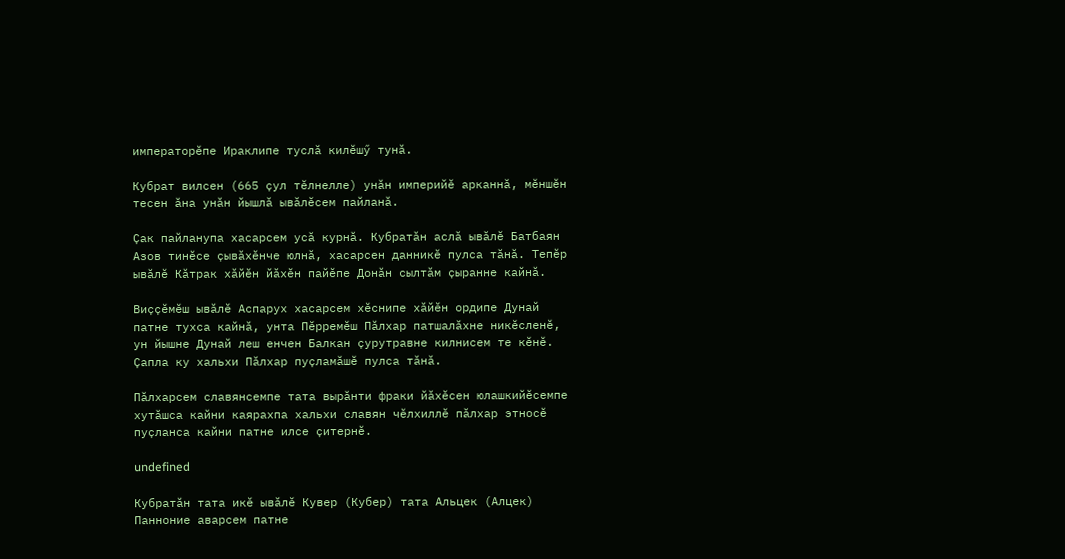императорӗпе Ираклипе туслӑ килӗшӳ тунӑ.

Кубрат вилсен (665 ҫул тӗлнелле) унӑн империйӗ арканнӑ, мӗншӗн тесен ӑна унӑн йышлӑ ывӑлӗсем пайланӑ.

Ҫак пайланупа хасарсем усӑ курнӑ. Кубратӑн аслӑ ывӑлӗ Батбаян Азов тинӗсе ҫывӑхӗнче юлнӑ, хасарсен данникӗ пулса тӑнӑ. Тепӗр ывӑлӗ Кӑтрак хӑйӗн йӑхӗн пайӗпе Донӑн сылтӑм ҫыранне кайнӑ.

Виҫҫӗмӗш ывӑлӗ Аспарух хасарсем хӗснипе хӑйӗн ордипе Дунай патне тухса кайнӑ, унта Пӗрремӗш Пӑлхар патшалӑхне никӗсленӗ, ун йышне Дунай леш енчен Балкан ҫурутравне килнисем те кӗнӗ. Ҫапла ку хальхи Пӑлхар пуҫламӑшӗ пулса тӑнӑ.

Пӑлхарсем славянсемпе тата вырӑнти фраки йӑхӗсен юлашкийӗсемпе хутӑшса кайни каярахпа хальхи славян чӗлхиллӗ пӑлхар этносӗ пуҫланса кайни патне илсе ҫитернӗ.

undefined

Кубратӑн тата икӗ ывӑлӗ Кувер (Кубер) тата Альцек (Алцек) Панноние аварсем патне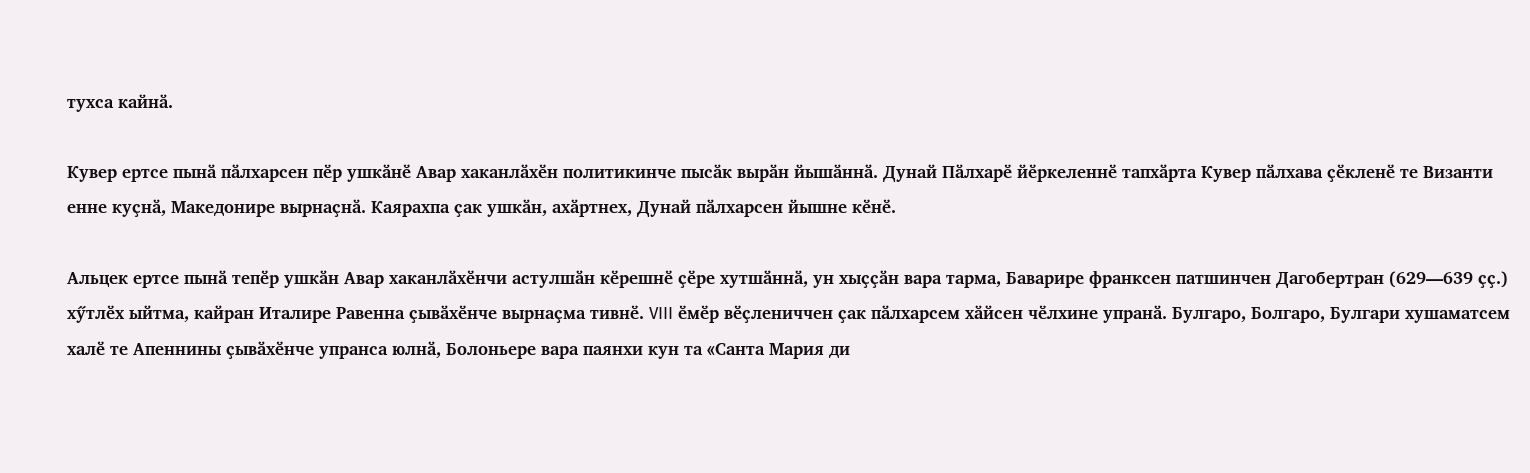тухса кайнӑ.

Кувер ертсе пынӑ пӑлхарсен пӗр ушкӑнӗ Авар хаканлӑхӗн политикинче пысӑк вырӑн йышӑннӑ. Дунай Пӑлхарӗ йӗркеленнӗ тапхӑрта Кувер пӑлхава ҫӗкленӗ те Византи енне куҫнӑ, Македонире вырнаҫнӑ. Каярахпа ҫак ушкӑн, ахӑртнех, Дунай пӑлхарсен йышне кӗнӗ.

Альцек ертсе пынӑ тепӗр ушкӑн Авар хаканлӑхӗнчи астулшӑн кӗрешнӗ ҫӗре хутшӑннӑ, ун хыҫҫӑн вара тарма, Баварире франксен патшинчен Дагобертран (629—639 ҫҫ.) хӳтлӗх ыйтма, кайран Италире Равенна ҫывӑхӗнче вырнаҫма тивнӗ. VIII ӗмӗр вӗҫлениччен ҫак пӑлхарсем хӑйсен чӗлхине упранӑ. Булгаро, Болгаро, Булгари хушаматсем халӗ те Апеннины ҫывӑхӗнче упранса юлнӑ, Болоньере вара паянхи кун та «Санта Мария ди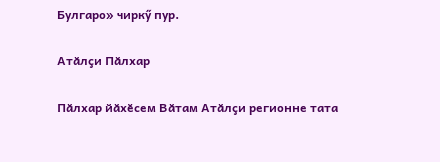Булгаро» чиркӳ пур.

Атӑлҫи Пӑлхар

Пӑлхар йӑхӗсем Вӑтам Атӑлҫи регионне тата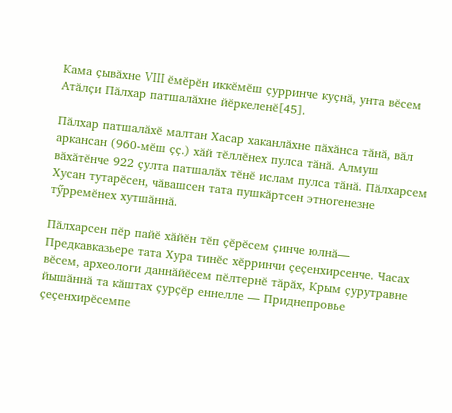Кама ҫывӑхне VIII ӗмӗрӗн иккӗмӗш ҫурринче куҫнӑ, унта вӗсем Атӑлҫи Пӑлхар патшалӑхне йӗркеленӗ[45].

Пӑлхар патшалӑхӗ малтан Хасар хаканлӑхне пӑхӑнса тӑнӑ, вӑл аркансан (960-мӗш ҫҫ.) хӑй тӗллӗнех пулса тӑнӑ. Алмуш вӑхӑтӗнче 922 ҫулта патшалӑх тӗнӗ ислам пулса тӑнӑ. Пӑлхарсем Хусан тутарӗсен, чӑвашсен тата пушкӑртсен этногенезне тӳрремӗнех хутшӑннӑ.

Пӑлхарсен пӗр пайӗ хӑйӗн тӗп ҫӗрӗсем ҫинче юлнӑ— Предкавказьере тата Хура тинӗс хӗрринчи ҫеҫенхирсенче. Часах вӗсем, археологи даннӑйӗсем пӗлтернӗ тӑрӑх, Крым ҫурутравне йышӑннӑ та кӑштах ҫурҫӗр еннелле — Приднепровье ҫеҫенхирӗсемпе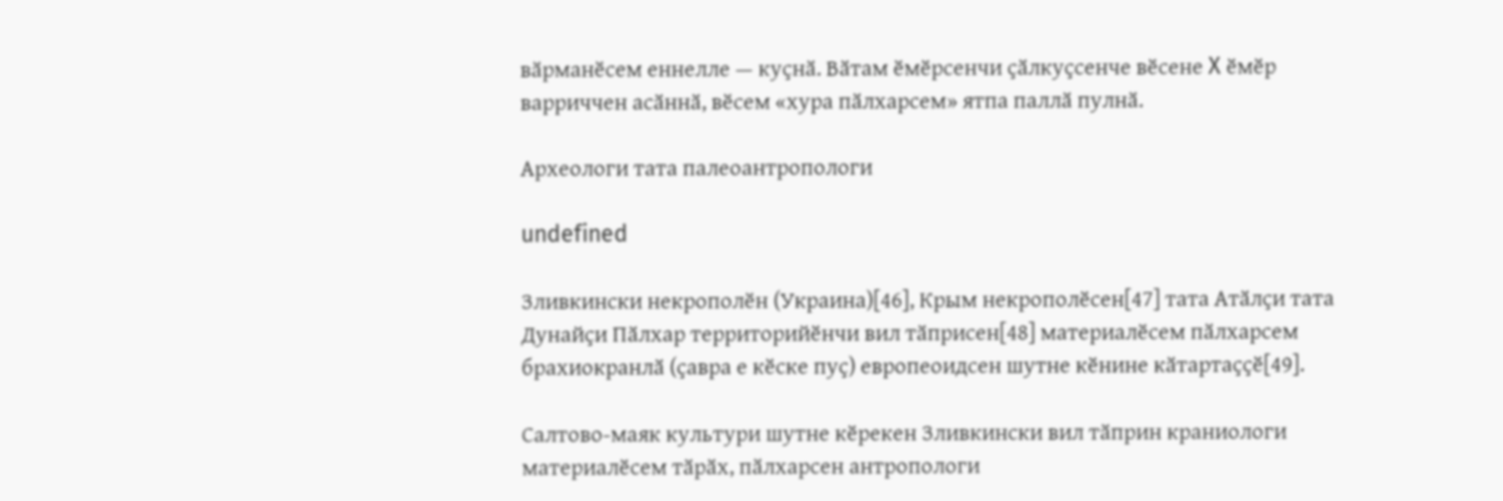вӑрманӗсем еннелле — куҫнӑ. Вӑтам ӗмӗрсенчи ҫӑлкуҫсенче вӗсене X ӗмӗр варриччен асӑннӑ, вӗсем «хура пӑлхарсем» ятпа паллӑ пулнӑ.

Археологи тата палеоантропологи

undefined

Зливкински некрополӗн (Украина)[46], Крым некрополӗсен[47] тата Атӑлҫи тата Дунайҫи Пӑлхар территорийӗнчи вил тӑприсен[48] материалӗсем пӑлхарсем брахиокранлӑ (ҫавра е кӗске пуҫ) европеоидсен шутне кӗнине кӑтартаҫҫӗ[49].

Салтово-маяк культури шутне кӗрекен Зливкински вил тӑприн краниологи материалӗсем тӑрӑх, пӑлхарсен антропологи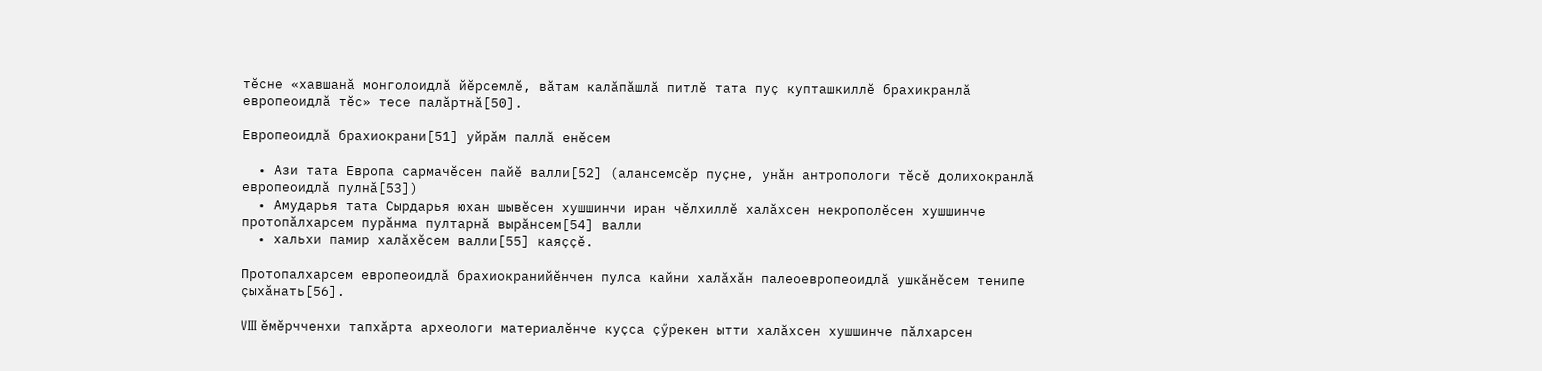тӗсне «хавшанӑ монголоидлӑ йӗрсемлӗ, вӑтам калӑпӑшлӑ питлӗ тата пуҫ купташкиллӗ брахикранлӑ европеоидлӑ тӗс» тесе палӑртнӑ[50].

Европеоидлӑ брахиокрани[51] уйрӑм паллӑ енӗсем

  • Ази тата Европа сармачӗсен пайӗ валли[52] (алансемсӗр пуҫне, унӑн антропологи тӗсӗ долихокранлӑ европеоидлӑ пулнӑ[53])
  • Амударья тата Сырдарья юхан шывӗсен хушшинчи иран чӗлхиллӗ халӑхсен некрополӗсен хушшинче протопӑлхарсем пурӑнма пултарнӑ вырӑнсем[54] валли
  • хальхи памир халӑхӗсем валли[55] каяҫҫӗ.

Протопалхарсем европеоидлӑ брахиокранийӗнчен пулса кайни халӑхӑн палеоевропеоидлӑ ушкӑнӗсем тенипе ҫыхӑнать[56].

VIII ӗмӗрчченхи тапхӑрта археологи материалӗнче куҫса ҫӳрекен ытти халӑхсен хушшинче пӑлхарсен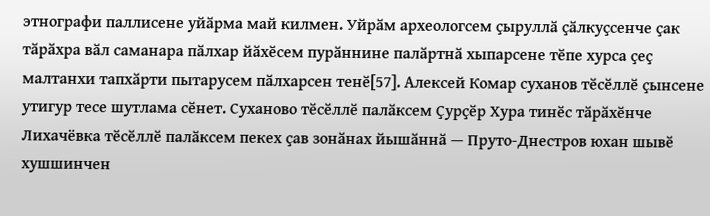этнографи паллисене уйӑрма май килмен. Уйрӑм археологсем ҫыруллӑ ҫӑлкуҫсенче ҫак тӑрӑхра вӑл саманара пӑлхар йӑхӗсем пурӑннине палӑртнӑ хыпарсене тӗпе хурса ҫеҫ малтанхи тапхӑрти пытарусем пӑлхарсен тенӗ[57]. Алексей Комар суханов тӗсӗллӗ ҫынсене утигур тесе шутлама сӗнет. Суханово тӗсӗллӗ палӑксем Ҫурҫӗр Хура тинӗс тӑрӑхӗнче Лихачёвка тӗсӗллӗ палӑксем пекех ҫав зонӑнах йышӑннӑ — Пруто-Днестров юхан шывӗ хушшинчен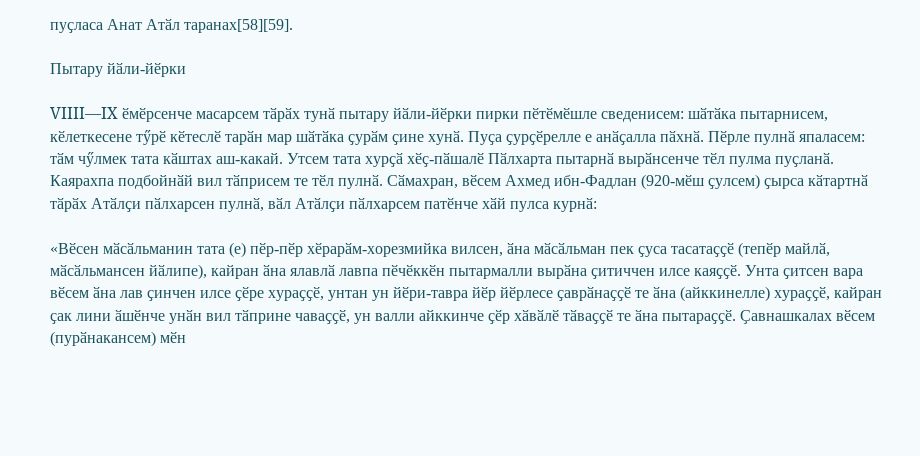пуҫласа Анат Атӑл таранах[58][59].

Пытару йӑли-йӗрки

VIIII—IX ӗмӗрсенче масарсем тӑрӑх тунӑ пытару йӑли-йӗрки пирки пӗтӗмӗшле сведенисем: шӑтӑка пытарнисем, кӗлеткесене тӳрӗ кӗтеслӗ тарӑн мар шӑтӑка ҫурӑм ҫине хунӑ. Пуҫа ҫурҫӗрелле е анӑҫалла пӑхнӑ. Пӗрле пулнӑ япаласем: тӑм чӳлмек тата кӑштах аш-какай. Утсем тата хурҫӑ хӗҫ-пӑшалӗ Пӑлхарта пытарнӑ вырӑнсенче тӗл пулма пуҫланӑ. Каярахпа подбойнӑй вил тӑприсем те тӗл пулнӑ. Сӑмахран, вӗсем Ахмед ибн-Фадлан (920-мӗш ҫулсем) ҫырса кӑтартнӑ тӑрӑх Атӑлҫи пӑлхарсен пулнӑ, вӑл Атӑлҫи пӑлхарсем патӗнче хӑй пулса курнӑ:

«Вӗсен мӑсӑльманин тата (е) пӗр-пӗр хӗрарӑм-хорезмийка вилсен, ӑна мӑсӑльман пек ҫуса тасатаҫҫӗ (тепӗр майлӑ, мӑсӑльмансен йӑлипе), кайран ӑна ялавлӑ лавпа пӗчӗккӗн пытармалли вырӑна ҫитиччен илсе каяҫҫӗ. Унта ҫитсен вара вӗсем ӑна лав ҫинчен илсе ҫӗре хураҫҫӗ, унтан ун йӗри-тавра йӗр йӗрлесе ҫаврӑнаҫҫӗ те ӑна (айккинелле) хураҫҫӗ, кайран ҫак лини ӑшӗнче унӑн вил тӑприне чаваҫҫӗ, ун валли айккинче ҫӗр хӑвӑлӗ тӑваҫҫӗ те ӑна пытараҫҫӗ. Ҫавнашкалах вӗсем (пурӑнакансем) мӗн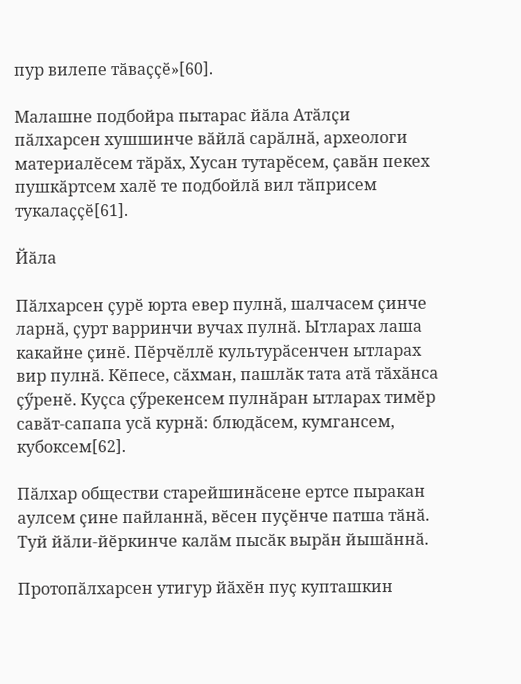пур вилепе тӑваҫҫӗ»[60].

Малашне подбойра пытарас йӑла Атӑлҫи пӑлхарсен хушшинче вӑйлӑ сарӑлнӑ, археологи материалӗсем тӑрӑх, Хусан тутарӗсем, ҫавӑн пекех пушкӑртсем халӗ те подбойлӑ вил тӑприсем тукалаҫҫӗ[61].

Йӑла

Пӑлхарсен ҫурӗ юрта евер пулнӑ, шалчасем ҫинче ларнӑ, ҫурт варринчи вучах пулнӑ. Ытларах лаша какайне ҫинӗ. Пӗрчӗллӗ культурӑсенчен ытларах вир пулнӑ. Кӗпесе, сӑхман, пашлӑк тата атӑ тӑхӑнса ҫӳренӗ. Куҫса ҫӳрекенсем пулнӑран ытларах тимӗр савӑт-сапапа усӑ курнӑ: блюдӑсем, кумгансем, кубоксем[62].

Пӑлхар обществи старейшинӑсене ертсе пыракан аулсем ҫине пайланнӑ, вӗсен пуҫӗнче патша тӑнӑ. Туй йӑли-йӗркинче калӑм пысӑк вырӑн йышӑннӑ.

Протопӑлхарсен утигур йӑхӗн пуҫ купташкин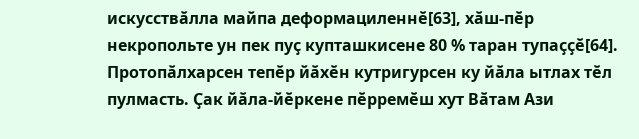искусствӑлла майпа деформациленнӗ[63], хӑш-пӗр некропольте ун пек пуҫ купташкисене 80 % таран тупаҫҫӗ[64]. Протопӑлхарсен тепӗр йӑхӗн кутригурсен ку йӑла ытлах тӗл пулмасть. Ҫак йӑла-йӗркене пӗрремӗш хут Вӑтам Ази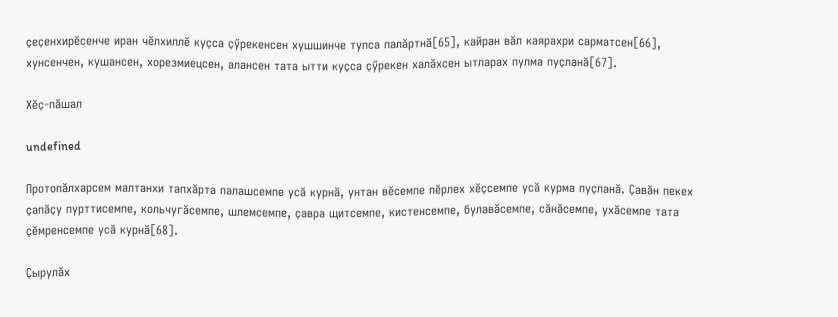ҫеҫенхирӗсенче иран чӗлхиллӗ куҫса ҫӳрекенсен хушшинче тупса палӑртнӑ[65], кайран вӑл каярахри сарматсен[66], хунсенчен, кушансен, хорезмиецсен, алансен тата ытти куҫса ҫӳрекен халӑхсен ытларах пулма пуҫланӑ[67].

Хӗҫ-пӑшал

undefined

Протопӑлхарсем малтанхи тапхӑрта палашсемпе усӑ курнӑ, унтан вӗсемпе пӗрлех хӗҫсемпе усӑ курма пуҫланӑ. Ҫавӑн пекех ҫапӑҫу пурттисемпе, кольчугӑсемпе, шлемсемпе, ҫавра щитсемпе, кистенсемпе, булавӑсемпе, сӑнӑсемпе, ухӑсемпе тата ҫӗмренсемпе усӑ курнӑ[68].

Ҫырулӑх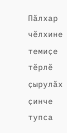Пӑлхар чӗлхине темиҫе тӗрлӗ ҫырулӑх ҫинче тупса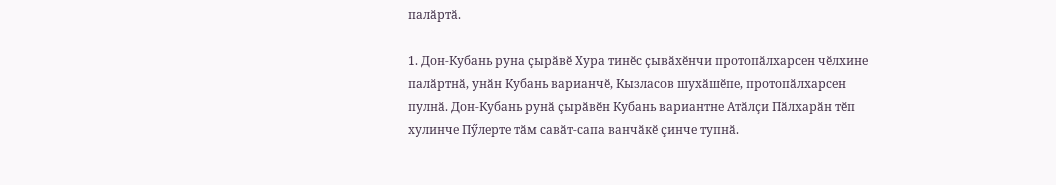палӑртӑ.

1. Дон-Кубань руна ҫырӑвӗ Хура тинӗс ҫывӑхӗнчи протопӑлхарсен чӗлхине палӑртнӑ, унӑн Кубань варианчӗ, Кызласов шухӑшӗпе, протопӑлхарсен пулнӑ. Дон-Кубань рунӑ ҫырӑвӗн Кубань вариантне Атӑлҫи Пӑлхарӑн тӗп хулинче Пӳлерте тӑм савӑт-сапа ванчӑкӗ ҫинче тупнӑ.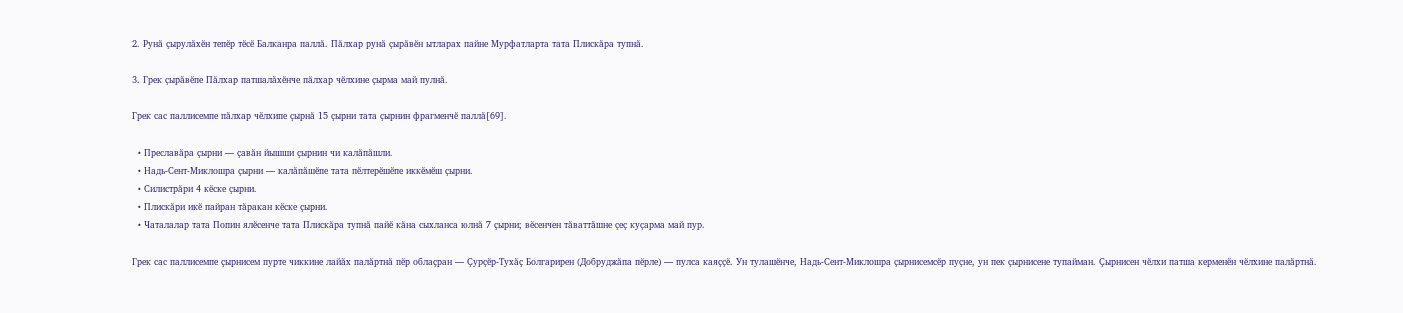2. Рунӑ ҫырулӑхӗн тепӗр тӗсӗ Балканра паллӑ. Пӑлхар рунӑ ҫырӑвӗн ытларах пайне Мурфатларта тата Плискӑра тупнӑ.

3. Грек ҫырӑвӗпе Пӑлхар патшалӑхӗнче пӑлхар чӗлхине ҫырма май пулнӑ.

Грек сас паллисемпе пӑлхар чӗлхипе ҫырнӑ 15 ҫырни тата ҫырнин фрагменчӗ паллӑ[69].

  • Преславӑра ҫырни — ҫавӑн йышши ҫырнин чи калӑпӑшли.
  • Надь-Сент-Миклошра ҫырни — калӑпӑшӗпе тата пӗлтерӗшӗпе иккӗмӗш ҫырни.
  • Силистрӑри 4 кӗске ҫырни.
  • Плискӑри икӗ пайран тӑракан кӗске ҫырни.
  • Чаталалар тата Попин ялӗсенче тата Плискӑра тупнӑ пайӗ кӑна сыхланса юлнӑ 7 ҫырни; вӗсенчен тӑваттӑшне ҫеҫ куҫарма май пур.

Грек сас паллисемпе ҫырнисем пурте чиккине лайӑх палӑртнӑ пӗр облаҫран — Ҫурҫӗр-Тухӑҫ Болгарирен (Добруджӑпа пӗрле) — пулса каяҫҫӗ. Ун тулашӗнче, Надь-Сент-Миклошра ҫырнисемсӗр пуҫне, ун пек ҫырнисене тупайман. Ҫырнисен чӗлхи патша керменӗн чӗлхине палӑртнӑ.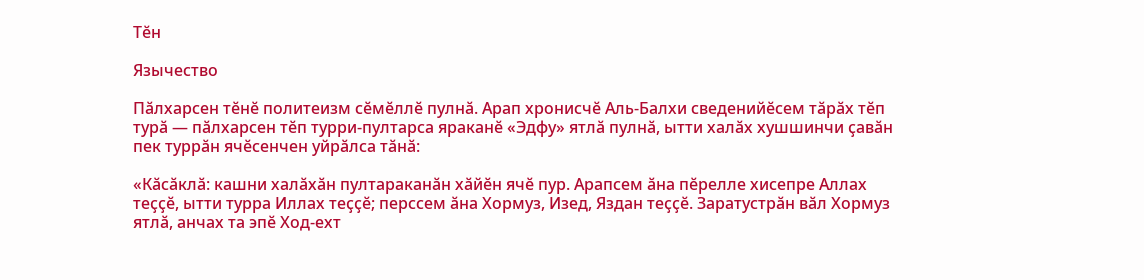Тӗн

Язычество

Пӑлхарсен тӗнӗ политеизм сӗмӗллӗ пулнӑ. Арап хронисчӗ Аль-Балхи сведенийӗсем тӑрӑх тӗп турӑ — пӑлхарсен тӗп турри-пултарса яраканӗ «Эдфу» ятлӑ пулнӑ, ытти халӑх хушшинчи ҫавӑн пек туррӑн ячӗсенчен уйрӑлса тӑнӑ:

«Кӑсӑклӑ: кашни халӑхӑн пултараканӑн хӑйӗн ячӗ пур. Арапсем ӑна пӗрелле хисепре Аллах теҫҫӗ, ытти турра Иллах теҫҫӗ; перссем ӑна Хормуз, Изед, Яздан теҫҫӗ. Заратустрӑн вӑл Хормуз ятлӑ, анчах та эпӗ Ход-ехт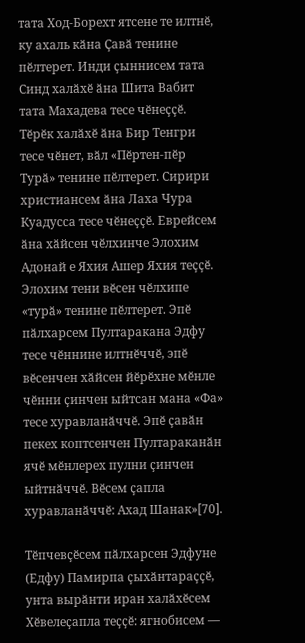тата Ход-Борехт ятсене те илтнӗ, ку ахаль кӑна Ҫавӑ тенине пӗлтерет. Инди ҫыннисем тата Синд халӑхӗ ӑна Шита Вабит тата Махадева тесе чӗнеҫҫӗ. Тӗрӗк халӑхӗ ӑна Бир Тенгри тесе чӗнет, вӑл «Пӗртен-пӗр Турӑ» тенине пӗлтерет. Сирири христиансем ӑна Лаха Чура Куадусса тесе чӗнеҫҫӗ. Еврейсем ӑна хӑйсен чӗлхинче Элохим Адонай е Яхия Ашер Яхия теҫҫӗ. Элохим тени вӗсен чӗлхипе «турӑ» тенине пӗлтерет. Эпӗ пӑлхарсем Пултаракана Эдфу тесе чӗннине илтнӗччӗ, эпӗ вӗсенчен хӑйсен йӗрӗхне мӗнле чӗнни ҫинчен ыйтсан мана «Фа» тесе хуравланӑччӗ. Эпӗ ҫавӑн пекех коптсенчен Пултараканӑн ячӗ мӗнлерех пулни ҫинчен ыйтнӑччӗ. Вӗсем ҫапла хуравланӑччӗ: Ахад Шанак»[70].

Тӗпчевҫӗсем пӑлхарсен Эдфуне (Едфу) Памирпа ҫыхӑнтараҫҫӗ, унта вырӑнти иран халӑхӗсем Хӗвелеҫапла теҫҫӗ: ягнобисем —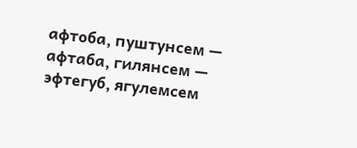афтоба, пуштунсем — афтаба, гилянсем — эфтегуб, ягулемсем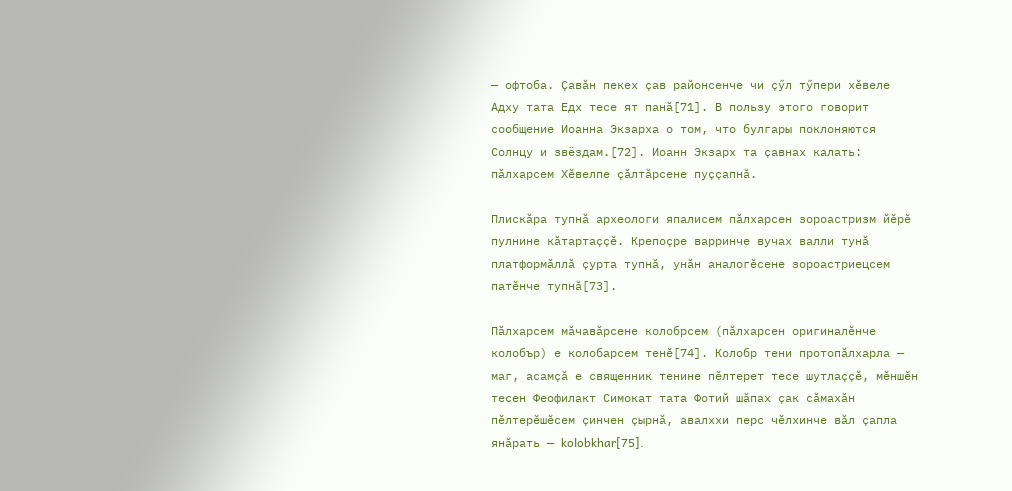— офтоба. Ҫавӑн пекех ҫав районсенче чи ҫӳл тӳпери хӗвеле Адху тата Едх тесе ят панӑ[71]. В пользу этого говорит сообщение Иоанна Экзарха о том, что булгары поклоняются Солнцу и звёздам.[72]. Иоанн Экзарх та ҫавнах калать: пӑлхарсем Хӗвелпе ҫӑлтӑрсене пуҫҫапнӑ.

Плискӑра тупнӑ археологи япалисем пӑлхарсен зороастризм йӗрӗ пулнине кӑтартаҫҫӗ. Крепоҫре варринче вучах валли тунӑ платформӑллӑ ҫурта тупнӑ, унӑн аналогӗсене зороастриецсем патӗнче тупнӑ[73].

Пӑлхарсем мӑчавӑрсене колобрсем (пӑлхарсен оригиналӗнче колобър) е колобарсем тенӗ[74]. Колобр тени протопӑлхарла — маг, асамҫӑ е священник тенине пӗлтерет тесе шутлаҫҫӗ, мӗншӗн тесен Феофилакт Симокат тата Фотий шӑпах ҫак сӑмахӑн пӗлтерӗшӗсем ҫинчен ҫырнӑ, авалххи перс чӗлхинче вӑл ҫапла янӑрать — kolobkhar[75].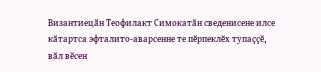Византиецӑн Теофилакт Симокатӑн сведенисене илсе кӑтартса эфталито-аварсенне те пӗрпеклӗх тупаҫҫӗ, вӑл вӗсен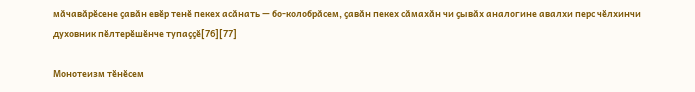мӑчавӑрӗсене ҫавӑн евӗр тенӗ пекех асӑнать — бо-колобрӑсем, ҫавӑн пекех сӑмахӑн чи ҫывӑх аналогине авалхи перс чӗлхинчи духовник пӗлтерӗшӗнче тупаҫҫӗ[76][77]

Монотеизм тӗнӗсем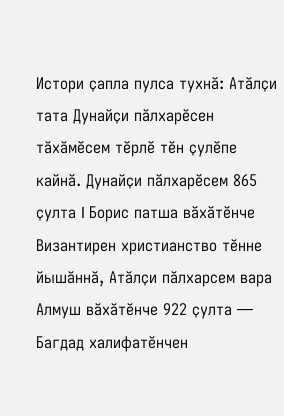Истори ҫапла пулса тухнӑ: Атӑлҫи тата Дунайҫи пӑлхарӗсен тӑхӑмӗсем тӗрлӗ тӗн ҫулӗпе кайнӑ. Дунайҫи пӑлхарӗсем 865 ҫулта I Борис патша вӑхӑтӗнче Византирен христианство тӗнне йышӑннӑ, Атӑлҫи пӑлхарсем вара Алмуш вӑхӑтӗнче 922 ҫулта — Багдад халифатӗнчен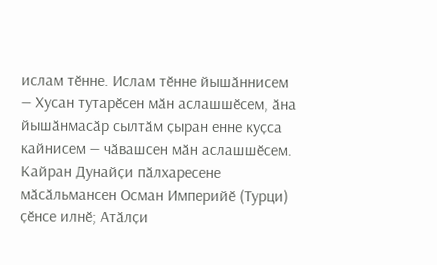ислам тӗнне. Ислам тӗнне йышӑннисем — Хусан тутарӗсен мӑн аслашшӗсем, ӑна йышӑнмасӑр сылтӑм ҫыран енне куҫса кайнисем — чӑвашсен мӑн аслашшӗсем. Кайран Дунайҫи пӑлхаресене мӑсӑльмансен Осман Империйӗ (Турци) ҫӗнсе илнӗ; Атӑлҫи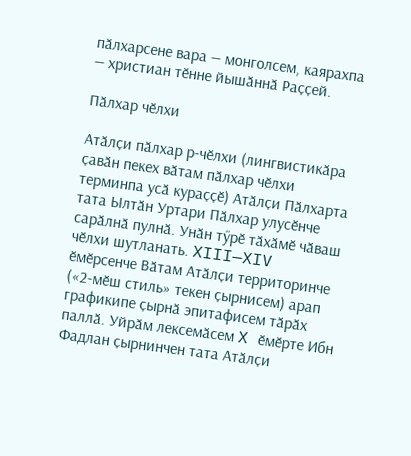пӑлхарсене вара — монголсем, каярахпа — христиан тӗнне йышӑннӑ Раҫҫей.

Пӑлхар чӗлхи

Атӑлҫи пӑлхар р-чӗлхи (лингвистикӑра ҫавӑн пекех вӑтам пӑлхар чӗлхи терминпа усӑ кураҫҫӗ) Атӑлҫи Пӑлхарта тата Ылтӑн Уртари Пӑлхар улусӗнче сарӑлнӑ пулнӑ. Унӑн тӳрӗ тӑхӑмӗ чӑваш чӗлхи шутланать. XIII—XIV ӗмӗрсенче Вӑтам Атӑлҫи территоринче («2-мӗш стиль» текен ҫырнисем) арап графикипе ҫырнӑ эпитафисем тӑрӑх паллӑ. Уйрӑм лексемӑсем X ӗмӗрте Ибн Фадлан ҫырнинчен тата Атӑлҫи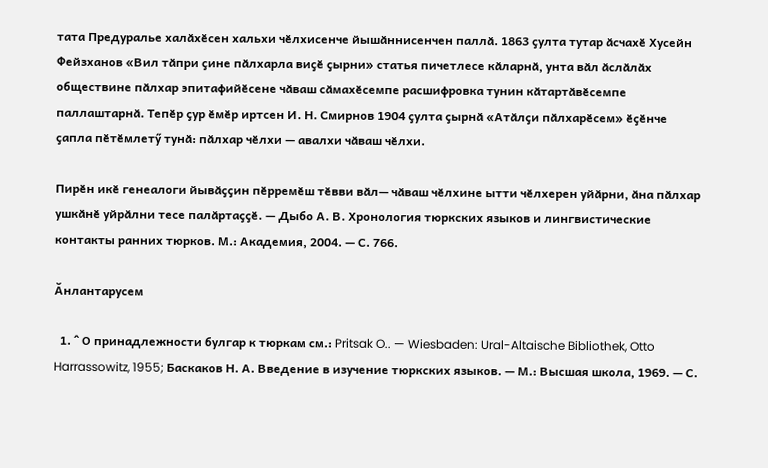тата Предуралье халӑхӗсен хальхи чӗлхисенче йышӑннисенчен паллӑ. 1863 ҫулта тутар ӑсчахӗ Хусейн Фейзханов «Вил тӑпри ҫине пӑлхарла виҫӗ ҫырни» статья пичетлесе кӑларнӑ, унта вӑл ӑслӑлӑх обществине пӑлхар эпитафийӗсене чӑваш сӑмахӗсемпе расшифровка тунин кӑтартӑвӗсемпе паллаштарнӑ. Тепӗр ҫур ӗмӗр иртсен И. Н. Смирнов 1904 ҫулта ҫырнӑ «Атӑлҫи пӑлхарӗсем» ӗҫӗнче ҫапла пӗтӗмлетӳ тунӑ: пӑлхар чӗлхи — авалхи чӑваш чӗлхи.

Пирӗн икӗ генеалоги йывӑҫҫин пӗрремӗш тӗвви вӑл— чӑваш чӗлхине ытти чӗлхерен уйӑрни, ӑна пӑлхар ушкӑнӗ уйрӑлни тесе палӑртаҫҫӗ. — Дыбо А. В. Хронология тюркских языков и лингвистические контакты ранних тюрков. М.: Академия, 2004. — С. 766.

Ӑнлантарусем

  1. ^ О принадлежности булгар к тюркам см.: Pritsak O.. — Wiesbaden: Ural-Altaische Bibliothek, Otto Harrassowitz, 1955; Баскаков Н. А. Введение в изучение тюркских языков. — М.: Высшая школа, 1969. — С.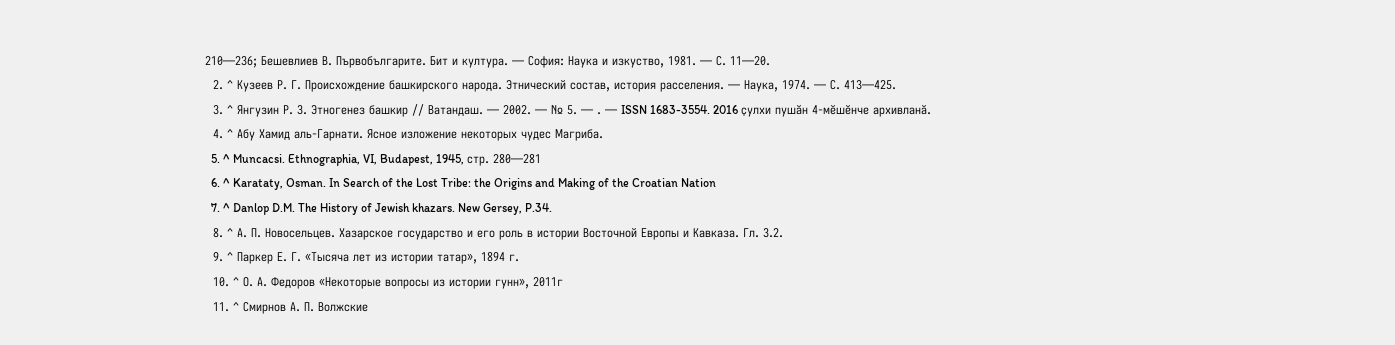210—236; Бешевлиев В. Първобългарите. Бит и култура. — София: Наука и изкуство, 1981. — С. 11—20.
  2. ^ Кузеев Р. Г. Происхождение башкирского народа. Этнический состав, история расселения. — Наука, 1974. — С. 413—425.
  3. ^ Янгузин Р. З. Этногенез башкир // Ватандаш. — 2002. — № 5. — . — ISSN 1683-3554. 2016 ҫулхи пушӑн 4-мӗшӗнче архивланӑ.
  4. ^ Абу Хамид аль-Гарнати. Ясное изложение некоторых чудес Магриба.
  5. ^ Muncacsi. Ethnographia, VI, Budapest, 1945, стр. 280—281
  6. ^ Karataty, Osman. In Search of the Lost Tribe: the Origins and Making of the Croatian Nation
  7. ^ Danlop D.M. The History of Jewish khazars. New Gersey, P.34.
  8. ^ А. П. Новосельцев. Хазарское государство и его роль в истории Восточной Европы и Кавказа. Гл. 3.2.
  9. ^ Паркер Е. Г. «Тысяча лет из истории татар», 1894 г.
  10. ^ О. А. Федоров «Некоторые вопросы из истории гунн», 2011г
  11. ^ Смирнов А. П. Волжские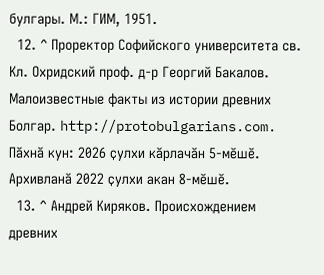булгары. М.: ГИМ, 1951.
  12. ^ Проректор Софийского университета св. Кл. Охридский проф. д-р Георгий Бакалов. Малоизвестные факты из истории древних Болгар. http://protobulgarians.com. Пӑхнӑ кун: 2026 ҫулхи кӑрлачӑн 5-мӗшӗ. Архивланӑ 2022 ҫулхи акан 8-мӗшӗ.
  13. ^ Андрей Киряков. Происхождением древних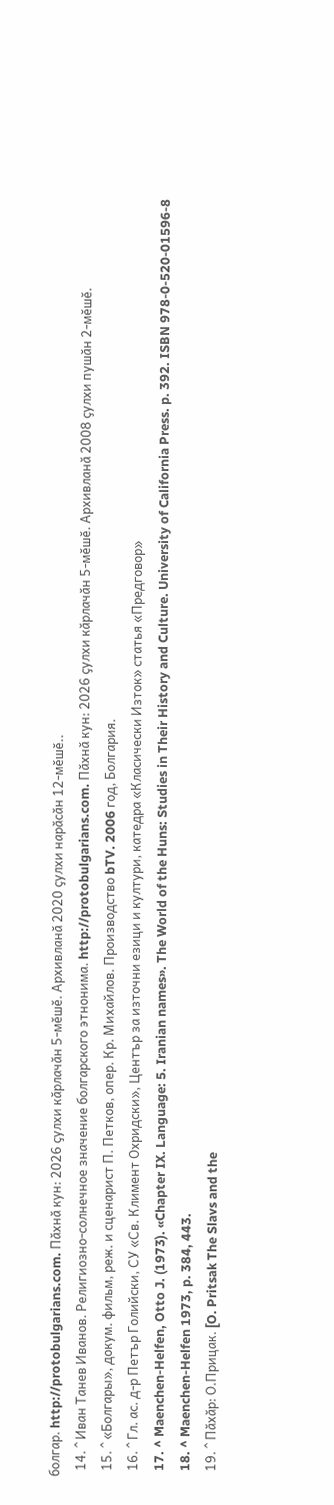болгар. http://protobulgarians.com. Пӑхнӑ кун: 2026 ҫулхи кӑрлачӑн 5-мӗшӗ. Архивланӑ 2020 ҫулхи нарӑсӑн 12-мӗшӗ..
  14. ^ Иван Танев Иванов. Религиозно-солнечное значение болгарского этнонима. http://protobulgarians.com. Пӑхнӑ кун: 2026 ҫулхи кӑрлачӑн 5-мӗшӗ. Архивланӑ 2008 ҫулхи пушӑн 2-мӗшӗ.
  15. ^ «Болгары», докум. фильм, реж. и сценарист П. Петков, опер. Кр. Михайлов. Производство bTV. 2006 год, Болгария.
  16. ^ Гл. ас. д-р Петър Голийски, СУ «Св. Климент Охридски», Център за източни езици и култури, катедра «Класически Изток» статья «Предговор»
  17. ^ Maenchen-Helfen, Otto J. (1973). «Chapter IX. Language: 5. Iranian names». The World of the Huns: Studies in Their History and Culture. University of California Press. p. 392. ISBN 978-0-520-01596-8
  18. ^ Maenchen-Helfen 1973, p. 384, 443.
  19. ^ Пӑхӑр: О.Прицак. [O. Pritsak The Slavs and the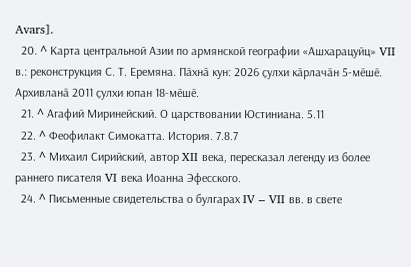Avars].
  20. ^ Карта центральной Азии по армянской географии «Ашхарацуйц» VII в.: реконструкция С. Т. Еремяна. Пӑхнӑ кун: 2026 ҫулхи кӑрлачӑн 5-мӗшӗ. Архивланӑ 2011 ҫулхи юпан 18-мӗшӗ.
  21. ^ Агафий Миринейский. О царствовании Юстиниана. 5.11
  22. ^ Феофилакт Симокатта. История. 7.8.7
  23. ^ Михаил Сирийский, автор XII века, пересказал легенду из более раннего писателя VI века Иоанна Эфесского.
  24. ^ Письменные свидетельства о булгарах IV – VII вв. в свете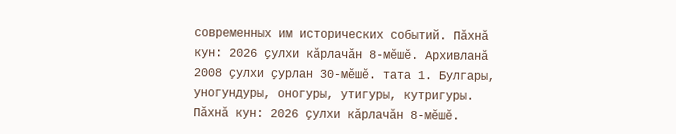современных им исторических событий. Пӑхнӑ кун: 2026 ҫулхи кӑрлачӑн 8-мӗшӗ. Архивланӑ 2008 ҫулхи ҫурлан 30-мӗшӗ. тата 1. Булгары, уногундуры, оногуры, утигуры, кутригуры. Пӑхнӑ кун: 2026 ҫулхи кӑрлачӑн 8-мӗшӗ.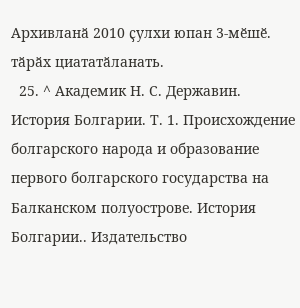Архивланӑ 2010 ҫулхи юпан 3-мӗшӗ. тӑрӑх циататӑланать.
  25. ^ Академик Н. С. Державин. История Болгарии. Т. 1. Происхождение болгарского народа и образование первого болгарского государства на Балканском полуострове. История Болгарии.. Издательство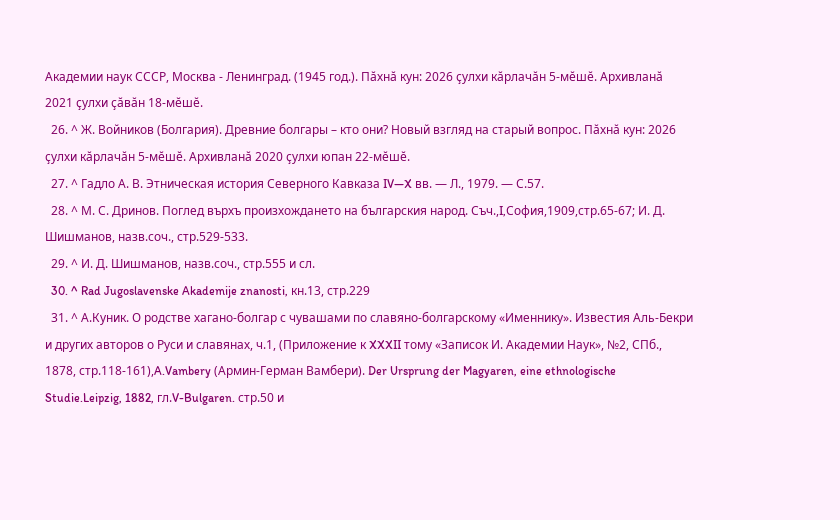Академии наук СССР, Москва - Ленинград. (1945 год.). Пӑхнӑ кун: 2026 ҫулхи кӑрлачӑн 5-мӗшӗ. Архивланӑ 2021 ҫулхи ҫӑвӑн 18-мӗшӗ.
  26. ^ Ж. Войников (Болгария). Древние болгары – кто они? Новый взгляд на старый вопрос. Пӑхнӑ кун: 2026 ҫулхи кӑрлачӑн 5-мӗшӗ. Архивланӑ 2020 ҫулхи юпан 22-мӗшӗ.
  27. ^ Гадло А. В. Этническая история Северного Кавказа IV—X вв. — Л., 1979. — С.57.
  28. ^ М. С. Дринов. Поглед върхъ произхождането на българския народ. Съч.,I,София,1909,стр.65-67; И. Д. Шишманов, назв.соч., стр.529-533.
  29. ^ И. Д. Шишманов, назв.соч., стр.555 и сл.
  30. ^ Rad Jugoslavenske Akademije znanosti, кн.13, стр.229
  31. ^ А.Куник. О родстве хагано-болгар с чувашами по славяно-болгарскому «Именнику». Известия Аль-Бекри и других авторов о Руси и славянах, ч.1, (Приложение к XXXII тому «Записок И. Академии Наук», №2, СПб., 1878, стр.118-161),A.Vambery (Армин-Герман Вамбери). Der Ursprung der Magyaren, eine ethnologische Studie.Leipzig, 1882, гл.V-Bulgaren. стр.50 и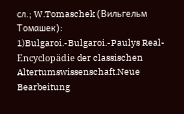сл.; W.Tomaschek (Вильгельм Томашек): 1)Bulgaroi.-Bulgaroi.-Paulys Real-Encyclopädie der classischen Altertumswissenschaft.Neue Bearbeitung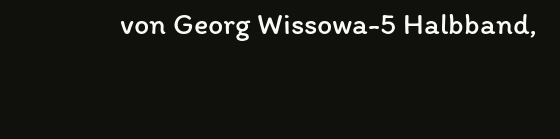von Georg Wissowa-5 Halbband,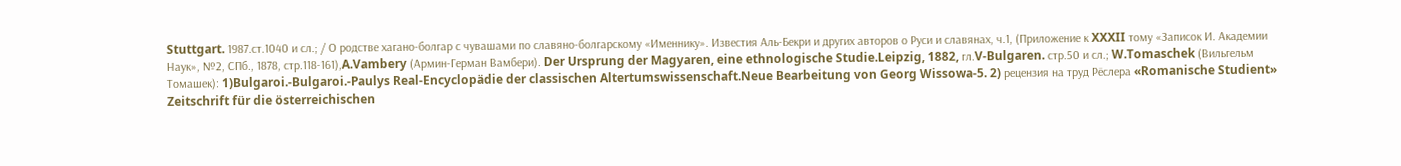Stuttgart. 1987.ст.1040 и сл.; / О родстве хагано-болгар с чувашами по славяно-болгарскому «Именнику». Известия Аль-Бекри и других авторов о Руси и славянах, ч.1, (Приложение к XXXII тому «Записок И. Академии Наук», №2, СПб., 1878, стр.118-161),A.Vambery (Армин-Герман Вамбери). Der Ursprung der Magyaren, eine ethnologische Studie.Leipzig, 1882, гл.V-Bulgaren. стр.50 и сл.; W.Tomaschek (Вильгельм Томашек): 1)Bulgaroi.-Bulgaroi.-Paulys Real-Encyclopädie der classischen Altertumswissenschaft.Neue Bearbeitung von Georg Wissowa-5. 2) рецензия на труд Рёслера «Romanische Studient» Zeitschrift für die österreichischen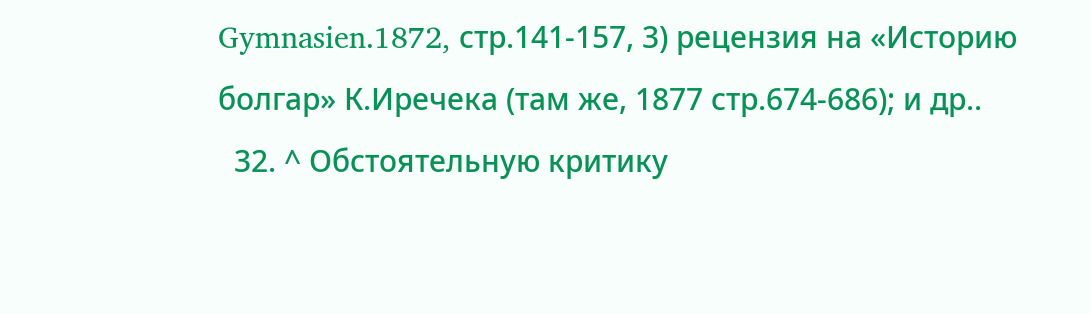Gymnasien.1872, стр.141-157, 3) рецензия на «Историю болгар» К.Иречека (там же, 1877 стр.674-686); и др..
  32. ^ Обстоятельную критику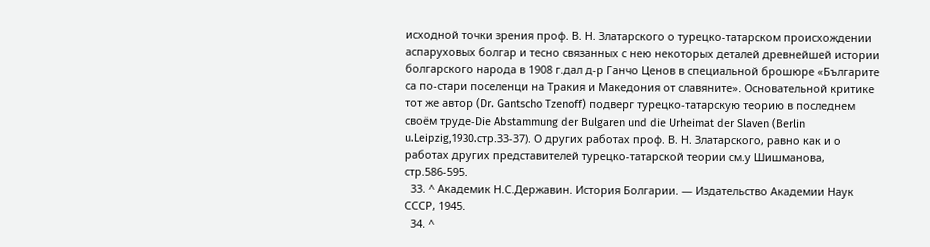исходной точки зрения проф. В. Н. Златарского о турецко-татарском происхождении аспаруховых болгар и тесно связанных с нею некоторых деталей древнейшей истории болгарского народа в 1908 г.дал д-р Ганчо Ценов в специальной брошюре «Българите са по-стари поселенци на Тракия и Македония от славяните». Основательной критике тот же автор (Dr. Gantscho Tzenoff) подверг турецко-татарскую теорию в последнем своём труде-Die Abstammung der Bulgaren und die Urheimat der Slaven (Berlin u.Leipzig,1930.стр.33-37). О других работах проф. В. Н. Златарского, равно как и о работах других представителей турецко-татарской теории см.у Шишманова, стр.586-595.
  33. ^ Академик Н.С.Державин. История Болгарии. — Издательство Академии Наук СССР, 1945.
  34. ^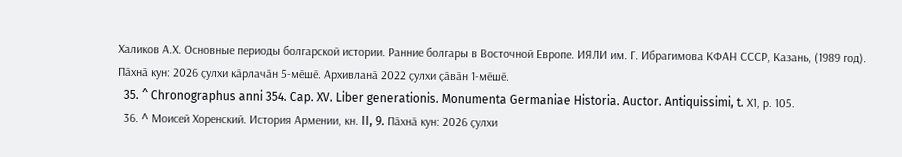Халиков А.Х. Основные периоды болгарской истории. Ранние болгары в Восточной Европе. ИЯЛИ им. Г. Ибрагимова КФАН СССР, Казань, (1989 год). Пӑхнӑ кун: 2026 ҫулхи кӑрлачӑн 5-мӗшӗ. Архивланӑ 2022 ҫулхи ҫӑвӑн 1-мӗшӗ.
  35. ^ Chronographus anni 354. Cap. XV. Liber generationis. Monumenta Germaniae Historia. Auctor. Antiquissimi, t. Х1, р. 105.
  36. ^ Моисей Хоренский. История Армении, кн. II, 9. Пӑхнӑ кун: 2026 ҫулхи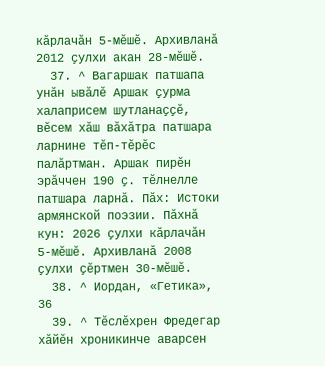кӑрлачӑн 5-мӗшӗ. Архивланӑ 2012 ҫулхи акан 28-мӗшӗ.
  37. ^ Вагаршак патшапа унӑн ывӑлӗ Аршак ҫурма халаприсем шутланаҫҫӗ, вӗсем хӑш вӑхӑтра патшара ларнине тӗп-тӗрӗс палӑртман. Аршак пирӗн эрӑччен 190 ҫ. тӗлнелле патшара ларнӑ. Пӑх: Истоки армянской поэзии. Пӑхнӑ кун: 2026 ҫулхи кӑрлачӑн 5-мӗшӗ. Архивланӑ 2008 ҫулхи ҫӗртмен 30-мӗшӗ.
  38. ^ Иордан, «Гетика», 36
  39. ^ Тӗслӗхрен Фредегар хӑйӗн хроникинче аварсен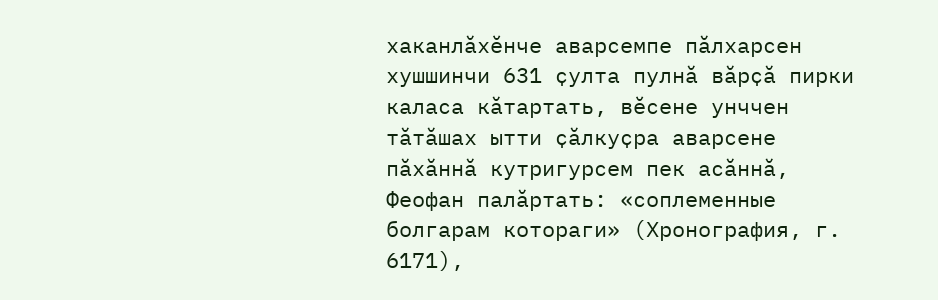хаканлӑхӗнче аварсемпе пӑлхарсен хушшинчи 631 ҫулта пулнӑ вӑрҫӑ пирки каласа кӑтартать, вӗсене унччен тӑтӑшах ытти ҫӑлкуҫра аварсене пӑхӑннӑ кутригурсем пек асӑннӑ, Феофан палӑртать: «соплеменные болгарам котораги» (Хронография, г. 6171),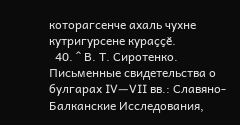которагсенче ахаль чухне кутригурсене кураҫҫӗ.
  40. ^ В. Т. Сиротенко. Письменные свидетельства о булгарах IV—VII вв.: Славяно-Балканские Исследования,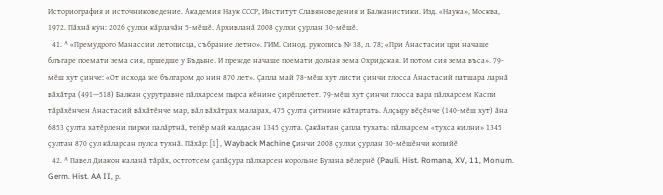Историография и источниковедение. Академия Наук СССР, Институт Славяноведения и Балканистики. Изд. «Наука», Москва, 1972. Пӑхнӑ кун: 2026 ҫулхи кӑрлачӑн 5-мӗшӗ. Архивланӑ 2008 ҫулхи ҫурлан 30-мӗшӗ.
  41. ^ «Премудрого Манассии летописца, събрание летно». ГИМ. Синод. рукопись № 38, л. 78; «При Анастасии цри начаше блъгаре поемати зема сия, пршедше у Бъдыне. И прежде начаше поемати долная зема Охридская. И потом сия зема въса». 79-мӗш хут ҫинче: «От исхода же българом до нин 870 лет». Ҫапла май 78-мӗш хут листи ҫинчи глосса Анастасий патшара ларнӑ вӑхӑтра (491—518) Балкан ҫурутравне пӑлхарсем пырса кӗнине ҫирӗплетет. 79-мӗш хут ҫинчи глосса вара пӑлхарсем Каспи тӑрӑхӗнчен Анастасий вӑхӑтӗнче мар, вӑл вӑхӑтрах маларах, 475 ҫулта ҫитнине кӑтартать. Алҫыру вӗҫӗнче (140-мӗш хут) ӑна 6853 ҫулта хатӗрлени пирки палӑртнӑ, тепӗр май калдасан 1345 ҫулта. Ҫакӑнтан ҫапла тухать: пӑлхарсем «тухса килни» 1345 ҫултан 870 ҫул кӑларсан пулса тухнӑ. Пӑхӑр: [1] , Wayback Machine çинчи 2008 ҫулхи ҫурлан 30-мӗшӗнчи копийӗ
  42. ^ Павел Диакон каланӑ тӑрӑх, остготсем ҫапӑҫура пӑлхарсен корольне Бузана вӗлернӗ (Pauli. Hist. Romana, XV, 11, Monum. Germ. Hist. AA II, р.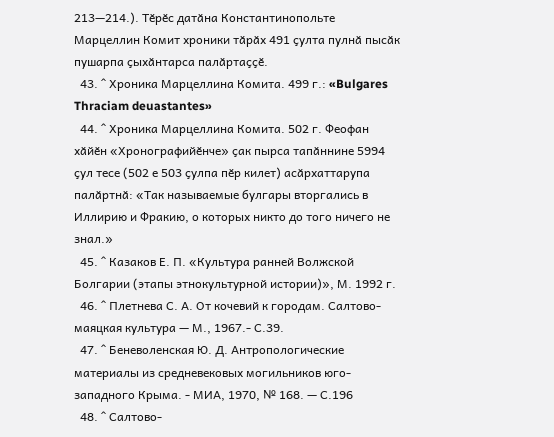213—214.). Тӗрӗс датӑна Константинопольте Марцеллин Комит хроники тӑрӑх 491 ҫулта пулнӑ пысӑк пушарпа ҫыхӑнтарса палӑртаҫҫӗ.
  43. ^ Хроника Марцеллина Комита. 499 г.: «Bulgares Thraciam deuastantes»
  44. ^ Хроника Марцеллина Комита. 502 г. Феофан хӑйӗн «Хронографийӗнче» ҫак пырса тапӑннине 5994 ҫул тесе (502 е 503 ҫулпа пӗр килет) асӑрхаттарупа палӑртнӑ: «Так называемые булгары вторгались в Иллирию и Фракию, о которых никто до того ничего не знал.»
  45. ^ Казаков Е. П. «Культура ранней Волжской Болгарии (этапы этнокультурной истории)», М. 1992 г.
  46. ^ Плетнева С. А. От кочевий к городам. Салтово-маяцкая культура — М., 1967.- С.39.
  47. ^ Беневоленская Ю. Д. Антропологические материалы из средневековых могильников юго-западного Крыма. - МИА, 1970, № 168. — С.196
  48. ^ Салтово-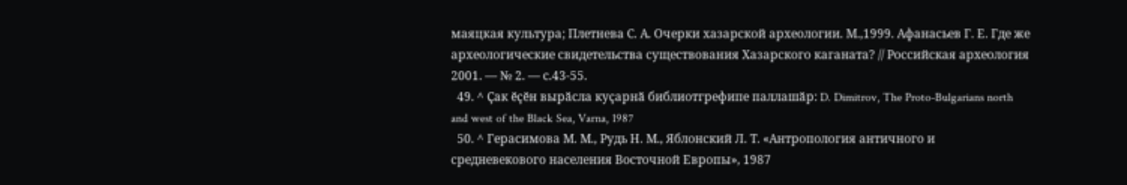маяцкая культура; Плетнева С. А. Очерки хазарской археологии. М.,1999. Афанасьев Г. Е. Где же археологические свидетельства существования Хазарского каганата? // Российская археология 2001. — № 2. — с.43-55.
  49. ^ Ҫак ӗҫӗн вырӑсла куҫарнӑ библиотгрефипе паллашӑр: D. Dimitrov, The Proto-Bulgarians north and west of the Black Sea, Varna, 1987
  50. ^ Герасимова М. М., Рудь Н. М., Яблонский Л. Т. «Антропология античного и средневекового населения Восточной Европы», 1987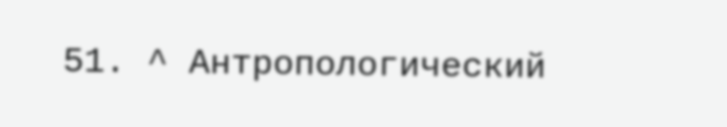51. ^ Антропологический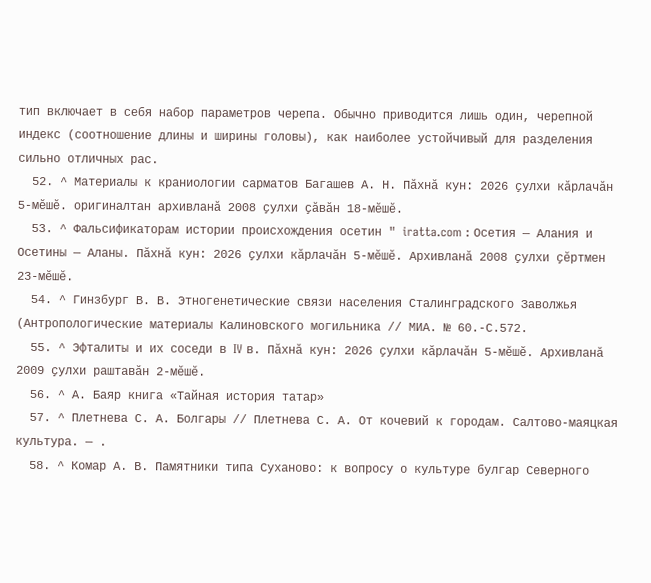тип включает в себя набор параметров черепа. Обычно приводится лишь один, черепной индекс (соотношение длины и ширины головы), как наиболее устойчивый для разделения сильно отличных рас.
  52. ^ Материалы к краниологии сарматов Багашев А. Н. Пӑхнӑ кун: 2026 ҫулхи кӑрлачӑн 5-мӗшӗ. оригиналтан архивланӑ 2008 ҫулхи ҫӑвӑн 18-мӗшӗ.
  53. ^ Фальсификаторам истории происхождения осетин " iratta.com : Осетия — Алания и Осетины — Аланы. Пӑхнӑ кун: 2026 ҫулхи кӑрлачӑн 5-мӗшӗ. Архивланӑ 2008 ҫулхи ҫӗртмен 23-мӗшӗ.
  54. ^ Гинзбург В. В. Этногенетические связи населения Сталинградского Заволжья (Антропологические материалы Калиновского могильника // МИА. № 60.-С.572.
  55. ^ Эфталиты и их соседи в IV в. Пӑхнӑ кун: 2026 ҫулхи кӑрлачӑн 5-мӗшӗ. Архивланӑ 2009 ҫулхи раштавӑн 2-мӗшӗ.
  56. ^ А. Баяр книга «Тайная история татар»
  57. ^ Плетнева С. А. Болгары // Плетнева С. А. От кочевий к городам. Салтово-маяцкая культура. — .
  58. ^ Комар А. В. Памятники типа Суханово: к вопросу о культуре булгар Северного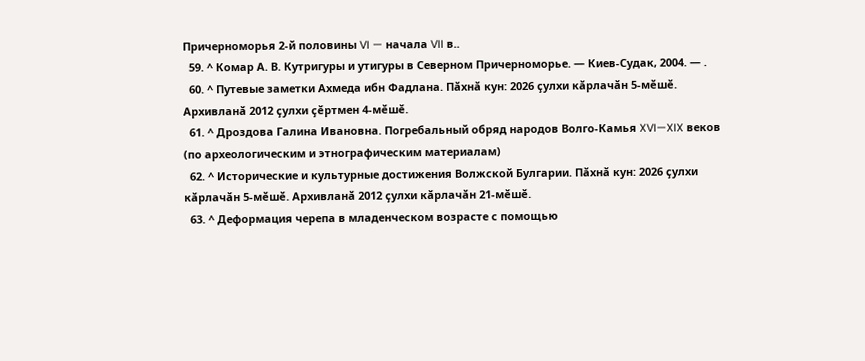Причерноморья 2-й половины VI — начала VII в..
  59. ^ Комар А. В. Кутригуры и утигуры в Северном Причерноморье. — Киев-Судак, 2004. — .
  60. ^ Путевые заметки Ахмеда ибн Фадлана. Пӑхнӑ кун: 2026 ҫулхи кӑрлачӑн 5-мӗшӗ. Архивланӑ 2012 ҫулхи ҫӗртмен 4-мӗшӗ.
  61. ^ Дроздова Галина Ивановна. Погребальный обряд народов Волго-Камья XVI—XIX веков (по археологическим и этнографическим материалам)
  62. ^ Исторические и культурные достижения Волжской Булгарии. Пӑхнӑ кун: 2026 ҫулхи кӑрлачӑн 5-мӗшӗ. Архивланӑ 2012 ҫулхи кӑрлачӑн 21-мӗшӗ.
  63. ^ Деформация черепа в младенческом возрасте с помощью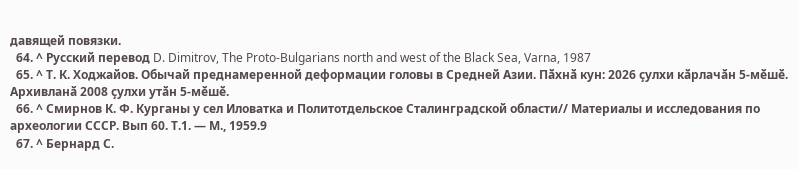давящей повязки.
  64. ^ Русский перевод D. Dimitrov, The Proto-Bulgarians north and west of the Black Sea, Varna, 1987
  65. ^ Т. К. Ходжайов. Обычай преднамеренной деформации головы в Средней Азии. Пӑхнӑ кун: 2026 ҫулхи кӑрлачӑн 5-мӗшӗ. Архивланӑ 2008 ҫулхи утӑн 5-мӗшӗ.
  66. ^ Смирнов К. Ф. Курганы у сел Иловатка и Политотдельское Сталинградской области// Материалы и исследования по археологии СССР. Вып 60. Т.1. — М., 1959.9
  67. ^ Бернард С.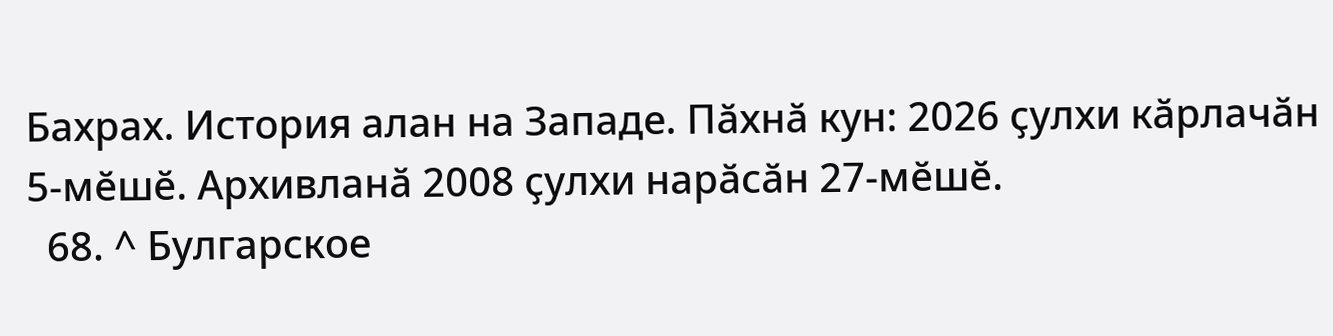Бахрах. История алан на Западе. Пӑхнӑ кун: 2026 ҫулхи кӑрлачӑн 5-мӗшӗ. Архивланӑ 2008 ҫулхи нарӑсӑн 27-мӗшӗ.
  68. ^ Булгарское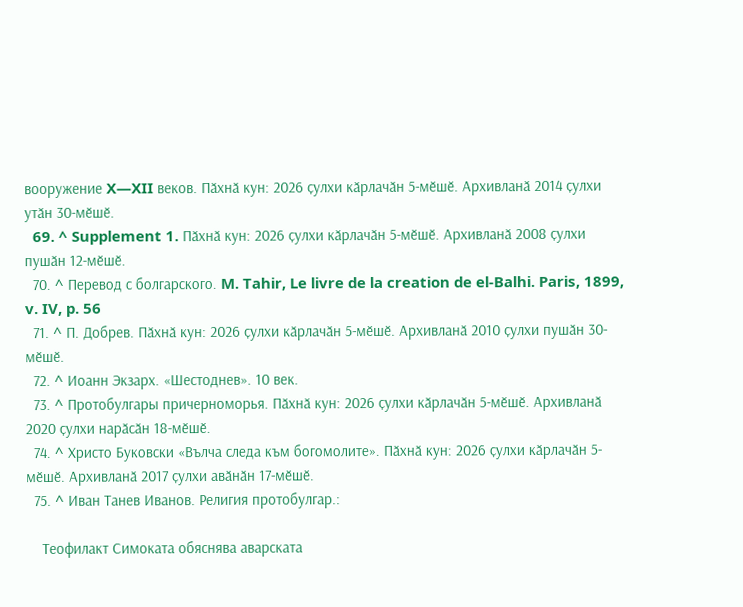вооружение X—XII веков. Пӑхнӑ кун: 2026 ҫулхи кӑрлачӑн 5-мӗшӗ. Архивланӑ 2014 ҫулхи утӑн 30-мӗшӗ.
  69. ^ Supplement 1. Пӑхнӑ кун: 2026 ҫулхи кӑрлачӑн 5-мӗшӗ. Архивланӑ 2008 ҫулхи пушӑн 12-мӗшӗ.
  70. ^ Перевод с болгарского. M. Tahir, Le livre de la creation de el-Balhi. Paris, 1899, v. IV, p. 56
  71. ^ П. Добрев. Пӑхнӑ кун: 2026 ҫулхи кӑрлачӑн 5-мӗшӗ. Архивланӑ 2010 ҫулхи пушӑн 30-мӗшӗ.
  72. ^ Иоанн Экзарх. «Шестоднев». 10 век.
  73. ^ Протобулгары причерноморья. Пӑхнӑ кун: 2026 ҫулхи кӑрлачӑн 5-мӗшӗ. Архивланӑ 2020 ҫулхи нарӑсӑн 18-мӗшӗ.
  74. ^ Христо Буковски «Вълча следа към богомолите». Пӑхнӑ кун: 2026 ҫулхи кӑрлачӑн 5-мӗшӗ. Архивланӑ 2017 ҫулхи авӑнӑн 17-мӗшӗ.
  75. ^ Иван Танев Иванов. Религия протобулгар.:

    Теофилакт Симоката обяснява аварската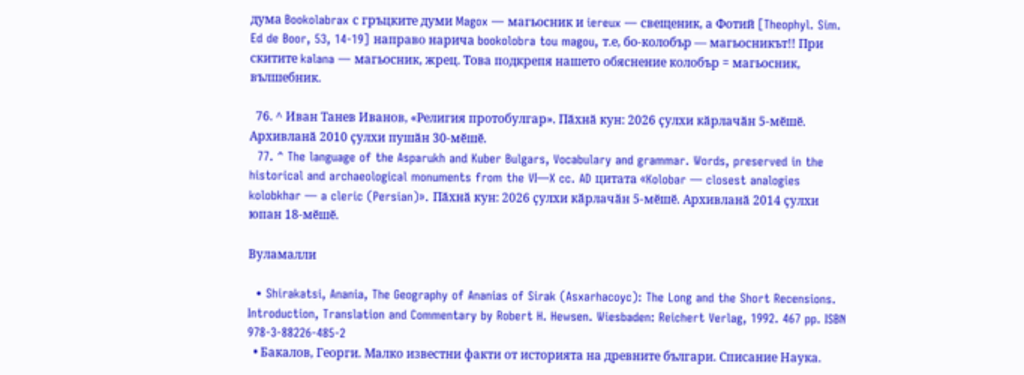дума Bookolabrax с гръцките думи Magox — магьосник и iereux — свещеник, а Фотий [Theophyl. Sim. Ed de Boor, 53, 14-19] направо нарича bookolobra tou magou, т.е, бо-колобър — магьосникът!! При скитите kalana — магьосник, жрец. Това подкрепя нашето обяснение колобър = магьосник, вълшебник.

  76. ^ Иван Танев Иванов, «Религия протобулгар». Пӑхнӑ кун: 2026 ҫулхи кӑрлачӑн 5-мӗшӗ. Архивланӑ 2010 ҫулхи пушӑн 30-мӗшӗ.
  77. ^ The language of the Asparukh and Kuber Bulgars, Vocabulary and grammar. Words, preserved in the historical and archaeological monuments from the VI—X cc. AD цитата «Kolobar — closest analogies kolobkhar — a cleric (Persian)». Пӑхнӑ кун: 2026 ҫулхи кӑрлачӑн 5-мӗшӗ. Архивланӑ 2014 ҫулхи юпан 18-мӗшӗ.

Вуламалли

  • Shirakatsi, Anania, The Geography of Ananias of Sirak (Asxarhacoyc): The Long and the Short Recensions. Introduction, Translation and Commentary by Robert H. Hewsen. Wiesbaden: Reichert Verlag, 1992. 467 pp. ISBN 978-3-88226-485-2
  • Бакалов, Георги. Малко известни факти от историята на древните българи. Списание Наука.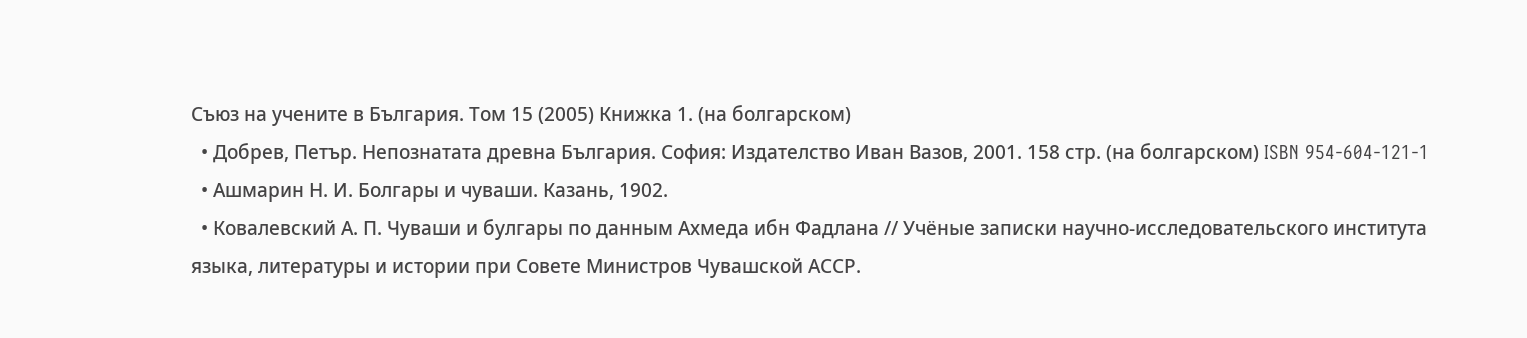Съюз на учените в България. Том 15 (2005) Книжка 1. (на болгарском)
  • Добрев, Петър. Непознатата древна България. София: Издателство Иван Вазов, 2001. 158 стр. (на болгарском) ISBN 954-604-121-1
  • Ашмарин Н. И. Болгары и чуваши. Казань, 1902.
  • Ковалевский А. П. Чуваши и булгары по данным Ахмеда ибн Фадлана // Учёные записки научно-исследовательского института языка, литературы и истории при Совете Министров Чувашской АССР.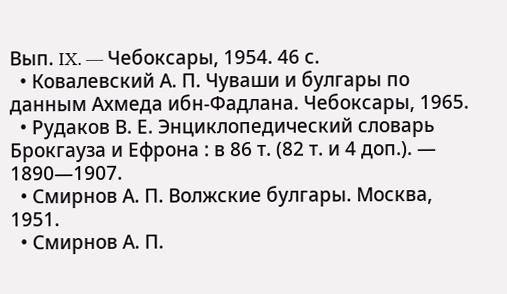Вып. IX. — Чебоксары, 1954. 46 с.
  • Ковалевский А. П. Чуваши и булгары по данным Ахмеда ибн-Фадлана. Чебоксары, 1965.
  • Рудаков В. Е. Энциклопедический словарь Брокгауза и Ефрона : в 86 т. (82 т. и 4 доп.). — 1890—1907.
  • Смирнов А. П. Волжские булгары. Москва, 1951.
  • Смирнов А. П.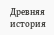Древняя история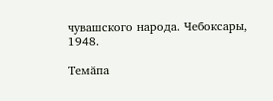чувашского народа. Чебоксары, 1948.

Темӑпа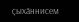ҫыхӑннисем